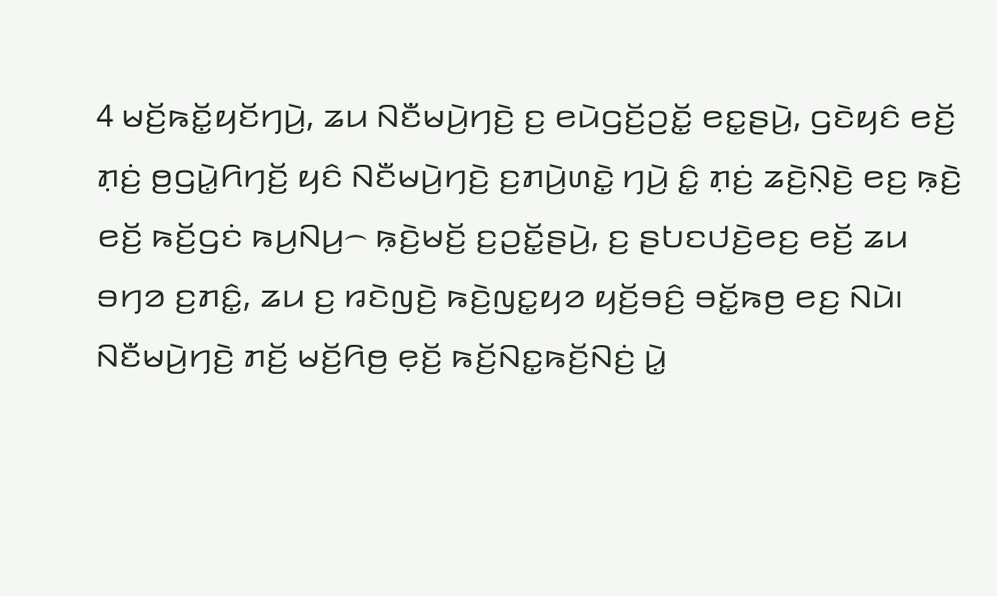4 ꤗꤢꤩ꤬ꤒꤢꤩ꤭ꤟꤢꤩꤚꤣꤧ꤬, ꤘꤣ ꤡꤢꤪꤗꤣꤧ꤬ꤚꤢꤧ꤬ ꤢ꤬ ꤕꤣꤧꤞꤢꤩ꤬ꤑꤢꤩ꤭ ꤕꤢ꤭ꤔꤣꤧ꤬, ꤞꤢꤧꤟꤢꤨ ꤕꤢꤩ꤬ ꤊ꤫ꤢꤦ꤬ ꤥ꤬ꤞꤣꤧ꤭ꤖꤚꤢꤩ꤬ ꤟꤢꤨ ꤡꤢꤪꤗꤣꤧ꤬ꤚꤢꤧ꤬ ꤢ꤬ꤊꤣꤧ꤬ꤛꤢꤧ꤭ ꤚꤣꤧ꤬ ꤢꤨ꤭ ꤊ꤫ꤢꤦ꤬ ꤘꤢꤧ꤬ꤡ꤫ꤢꤧ꤬ ꤕꤢ꤬ ꤒ꤫ꤢꤧ꤬ ꤕꤢꤩ꤬ ꤒꤢꤩ꤬ꤞꤢꤦ ꤒꤣ꤬ꤡꤣ꤬꤮ ꤒ꤫ꤢꤧ꤬ꤗꤢꤩ꤬ ꤢ꤬ꤑꤢꤩ꤭ꤔꤣꤧ꤬, ꤢ꤬ ꤔꤝꤢꤓꤢꤧ꤬ꤕꤢ꤬ ꤕꤢꤩ꤬ ꤘꤣ ꤋꤚꤤ ꤢ꤬ꤊꤢꤨ꤭, ꤘꤣ ꤢ꤬ ꤙꤢꤧꤜꤢꤧ꤬ ꤒꤢꤧ꤬ꤜꤢ꤭ꤟꤤ ꤟꤢꤩ꤬ꤋꤢꤨ꤬ ꤋꤢꤩ꤭ꤒꤥ꤬ ꤕꤢ꤬ ꤡꤣꤧ꤯
ꤡꤢꤪꤗꤣꤧ꤬ꤚꤢꤧ꤬ ꤊꤢꤩ꤬ ꤗꤢꤩ꤬ꤖꤥ꤬ ꤕ꤫ꤢꤩ꤬ ꤒꤢꤩ꤬ꤡꤢ꤭ꤒꤢꤩ꤬ꤡꤢꤦ꤬ ꤣꤧ꤭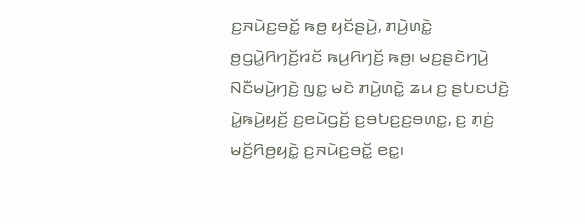ꤢ꤬ꤏꤣꤧꤢ꤬ꤋꤢꤩ꤭ ꤒꤥ꤬ ꤟꤢꤩꤔꤣꤧ꤬, ꤊꤣꤧ꤬ꤛꤢꤧ꤭ ꤥ꤬ꤞꤣꤧ꤭ꤖꤚꤢꤩ꤬ꤙꤢꤩ ꤒꤣ꤬ꤖꤚꤢꤩ꤬ ꤒꤥ꤬꤯ ꤗꤢ꤬ꤔꤢꤧꤚꤣꤧ꤬ ꤡꤢꤪꤗꤣꤧ꤬ꤚꤢꤧ꤬ ꤜꤢ꤭ ꤗꤢꤧ ꤊꤣꤧ꤬ꤛꤢꤧ꤭ ꤘꤣ ꤢ꤬ ꤔꤝꤢꤓꤢꤧ꤬ ꤣꤧ꤭ꤒꤣꤧ꤬ꤟꤢꤩ꤬ ꤢ꤬ꤕꤣꤧꤞꤢꤩ꤬ ꤢ꤬ꤋꤝꤢ꤬ꤢ꤬ꤋꤛꤢ꤭, ꤢ꤬ ꤊ꤫ꤢꤦ꤬ ꤗꤢꤩ꤬ꤖꤥ꤬ꤟꤢꤧ꤭ ꤢ꤬ꤏꤣꤧꤢ꤬ꤋꤢꤩ꤭ ꤕꤢ꤭꤯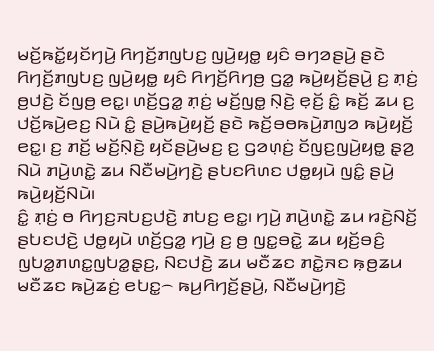ꤗꤢꤩ꤬ꤒꤢꤩ꤭ꤟꤢꤩꤚꤣꤧ꤬ ꤖꤚꤢꤩ꤬ꤊꤜꤝꤢ꤬ ꤜꤣꤧ꤬ꤟꤥ꤭ ꤟꤢꤨ ꤋꤚꤤꤔꤣꤧ꤬ ꤔꤢꤧ ꤖꤚꤢꤩ꤬ꤊꤜꤝꤢ꤬ ꤜꤣꤧ꤬ꤟꤥ꤭ ꤟꤢꤨ ꤖꤚꤢꤩ꤬ꤖꤚꤥ꤬ ꤞꤤ꤭ ꤒꤣꤧ꤬ꤟꤢꤩ꤬ꤔꤣꤧ꤬ ꤢ꤬ ꤊ꤫ꤢꤦ꤬ ꤥ꤬ꤓꤢꤧ꤬ ꤢꤩꤜꤥ꤬ ꤕꤢ꤭꤯ ꤛꤢꤩ꤬ꤞꤤ꤭ ꤊ꤫ꤢꤦ꤬ ꤗꤢꤩ꤬ꤜꤥ꤭ ꤡ꤫ꤢꤧ꤬ ꤕ꤫ꤢꤩ꤬ ꤢꤨ꤭ ꤒꤢꤩ꤬ ꤘꤣ ꤢ꤬ ꤓꤢꤩ꤬ꤒꤣꤧ꤬ꤕꤢ꤬ ꤡꤣꤧ ꤢꤨ꤭ ꤔꤣꤧ꤬ꤒꤣꤧ꤬ꤟꤢꤩ꤬ ꤔꤢꤧ ꤒꤢꤩ꤬ꤋꤥꤒꤣꤧ꤬ꤊꤜꤤ ꤒꤣꤧ꤬ꤟꤢꤩ꤬ ꤕꤢ꤭꤯ ꤢ꤬ ꤊꤢꤩ꤬ ꤗꤢꤩ꤬ꤡ꤫ꤢꤧ꤬ ꤟꤢꤩꤔꤣꤧ꤬ꤗꤢ꤬ ꤢ꤬ ꤞꤤꤛ꤫ꤢꤦ꤬ ꤢꤩꤜꤢ꤬ꤜꤣꤧ꤬ꤟꤥ꤭ ꤔ꤫ꤤ꤬ ꤡꤣꤧ ꤊꤣꤧ꤬ꤛꤢꤧ꤭ ꤘꤣ ꤡꤢꤪꤗꤣꤧ꤬ꤚꤢꤧ꤬ ꤔꤝꤢꤖꤛꤢ ꤓꤥ꤭ꤟꤣꤧ ꤜꤢꤨ꤭ ꤔꤣꤧ꤬ ꤒꤣꤧ꤬ꤟꤢꤩ꤬ꤡꤣꤧ꤯
ꤢꤨ꤭ ꤊ꤫ꤢꤦ꤬ ꤥ ꤖꤚꤢ꤬ꤏꤝꤢ꤬ꤓꤢꤧ꤬ ꤊꤝꤢ꤬ ꤕꤢ꤭꤯ ꤚꤣꤧ꤬ ꤊꤣꤧ꤬ꤛꤢꤧ꤭ ꤘꤣ ꤙꤢꤧ꤬ꤡꤢꤩ꤬ ꤔꤝꤢꤓꤢꤧ꤬ ꤓꤥ꤭ꤟꤣꤧ ꤛꤢꤩ꤬ꤞꤤ꤭ ꤚꤣꤧ꤬ ꤢ꤬ ꤥ꤬ ꤜꤢ꤭ꤋꤢꤧ꤭ ꤘꤣ ꤟꤢꤩ꤬ꤋꤢꤨ꤬ ꤜꤝꤤ꤭ꤊꤛꤢ꤭ꤜꤝꤤ꤭ꤔ꤫ꤢ꤬, ꤡꤢꤓꤢꤧ꤬ ꤘꤣ ꤗꤢꤪꤘꤢ ꤊꤢꤧ꤭ꤏꤢ ꤒ꤫ꤥ꤬ꤘꤣ ꤗꤢꤪꤘꤢ ꤒꤣꤧ꤬ꤘꤢꤦ꤬ ꤕꤝꤢ꤭꤮ ꤒꤣ꤬ꤖꤚꤢꤩ꤬ꤔꤣꤧ꤬, ꤡꤢꤪꤗꤣꤧ꤬ꤚꤢꤧ꤬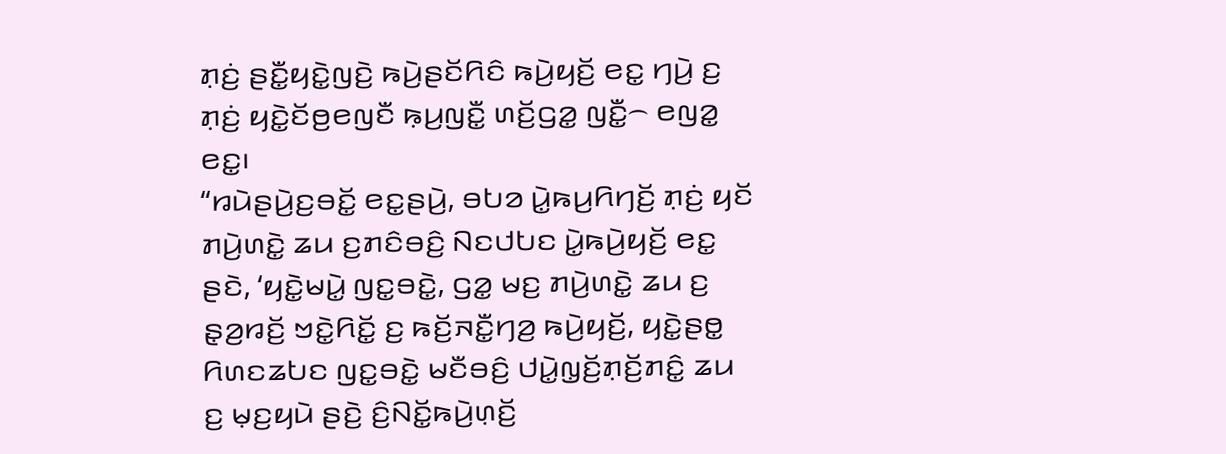ꤊ꤫ꤢꤦ꤬ ꤔꤢꤪ꤭ꤟꤢꤧ꤭ꤜꤢꤧ꤬ ꤒꤣꤧ꤬ꤔꤢꤩꤖꤢꤨ ꤒꤣꤧ꤬ꤟꤢꤩ꤬ ꤕꤢ꤭ ꤚꤣꤧ꤬ ꤢ꤬ ꤊ꤫ꤢꤦ꤬ ꤟꤢꤧ꤭ꤢꤩꤥ꤬ꤕꤜꤢꤪ ꤒ꤫ꤣ꤬ꤜꤢꤪ꤭ ꤛꤢꤩ꤬ꤞꤤ꤭ ꤜꤢꤪ꤭꤮ ꤕꤜꤤ꤭ ꤕꤢ꤭꤯
“ꤙꤣꤧꤔꤣꤧ꤬ꤢ꤬ꤋꤢꤩ꤭ ꤕꤢ꤭ꤔꤣꤧ꤬, ꤋꤝꤤ ꤣꤧ꤭ꤒꤣ꤬ꤖꤚꤢꤩ꤬ ꤊ꤫ꤢꤦ꤬ ꤟꤢꤩ ꤊꤣꤧ꤬ꤛꤢꤧ꤭ ꤘꤣ ꤢ꤬ꤊꤢꤨꤋꤢꤨ꤬ ꤡꤢꤓꤝꤢ ꤣꤧ꤭ꤒꤣꤧ꤬ꤟꤢꤩ꤬ ꤕꤢ꤭ ꤔꤢꤧ, ‘ꤟꤢꤧ꤭ꤗꤣꤧ꤭ ꤜꤢ꤭ꤋꤢꤧ꤭, ꤞꤤ꤭ ꤗꤢ꤬ ꤊꤣꤧ꤬ꤛꤢꤧ꤭ ꤘꤣ ꤢ꤬ ꤔ꤫ꤤ꤬ꤙꤢꤩ꤬ ꤠꤢꤧ꤭ꤖꤢꤩ꤭ ꤢ꤬ ꤒꤢꤩ꤬ꤏꤢꤪ꤭ꤚꤤ꤬ ꤒꤣꤧ꤬ꤟꤢꤩ꤬, ꤟꤢꤧ꤭ꤔꤥ꤭ ꤖꤛꤢꤘꤝꤢ ꤜꤢ꤭ꤋꤢꤧ꤭ ꤗꤢꤪꤋꤢꤨ꤬ ꤓꤣꤧ꤭ꤜ꤫ꤢꤩ꤬ꤊ꤫ꤢꤩ꤬ꤊꤢꤨ꤭ ꤘꤣ ꤢ꤬ ꤗ꤫ꤢ꤬ꤟꤣꤧ ꤔꤢꤧ꤬ ꤢꤨ꤬ꤡꤢꤩ꤭ꤒꤣꤧ꤬ꤛ꤫ꤢꤩ꤬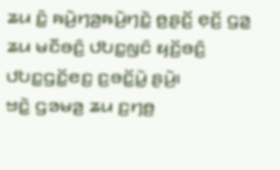ꤘꤣ ꤢꤨ꤭ ꤒꤣꤧ꤬ꤚꤤ꤬ꤒꤣꤧ꤬ꤚꤢꤧ꤭ ꤥ꤬ꤔꤢꤩ꤬ ꤕ꤫ꤢꤩ꤬ ꤞꤤ꤭ ꤘꤣ ꤗꤢꤪꤋꤢꤨ꤬ ꤓꤝꤢ꤭ꤜꤢꤨ ꤟꤢꤩ꤬ꤋꤢꤨ꤬ ꤓꤝꤢ꤭ꤞꤢꤩ꤭ꤕꤢ꤬ ꤢ꤬ꤋꤢꤩ꤭ꤣꤧ꤭ ꤔꤣꤧ꤬꤯
ꤠꤢꤧ꤭ ꤞꤤꤗꤤ꤬ ꤘꤣ ꤢ꤬ꤚꤥ꤬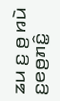ꤘꤣ ꤢ꤬ ꤥ꤬ ꤙꤣꤧ ꤢ꤬ꤕꤥ꤬ꤊꤢꤨ꤭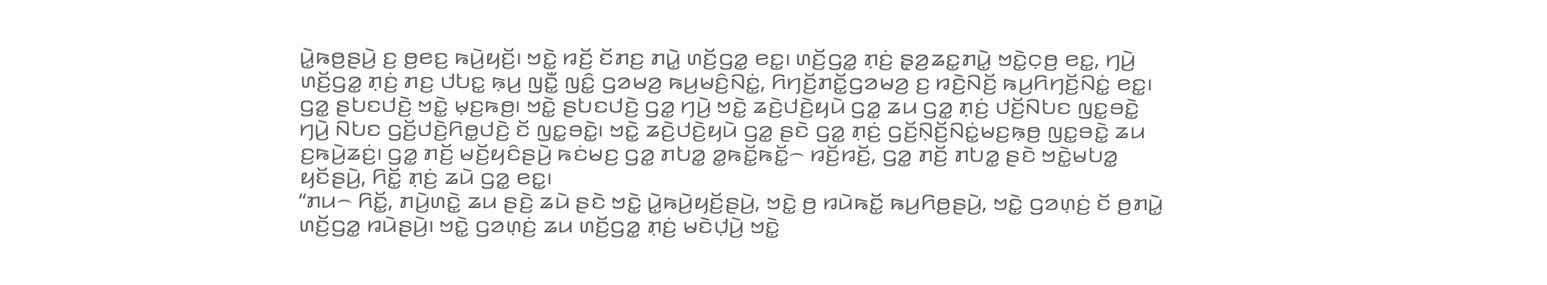ꤣꤧ꤭ꤒꤥ꤬ꤔꤣꤧ꤬ ꤢ꤬ ꤥ꤬ꤕꤢ꤬ ꤒꤣꤧ꤬ꤟꤢꤩ꤬꤯ ꤠꤢꤧ꤭ ꤙꤢꤩ꤬ ꤢꤩꤊꤢ꤬ ꤊꤣꤧ꤭ ꤛꤢꤩ꤬ꤞꤤ꤭ ꤕꤢ꤭꤯ ꤛꤢꤩ꤬ꤞꤤ꤭ ꤊ꤫ꤢꤦ꤬ ꤔ꤫ꤤ꤬ꤘꤢ꤭ꤊꤣꤧ꤭ ꤠꤢꤧ꤭ꤍ꤫ꤥ꤬ ꤕꤢ꤭, ꤚꤣꤧ꤬ ꤛꤢꤩ꤬ꤞꤤ꤭ ꤊ꤫ꤢꤦ꤬ ꤊꤢ꤬ ꤓꤝꤢ꤭ ꤒ꤫ꤣ꤬ ꤜꤢꤪ꤭ ꤜꤢꤨ꤭ ꤞꤤꤗꤤ꤬ ꤒꤣ꤬ꤗꤢꤨ꤬ꤡꤢꤦ꤭, ꤖꤚꤢꤩ꤬ꤊꤢꤩ꤭ꤞꤤꤗꤤ꤬ ꤢ꤬ ꤙꤢꤧ꤬ꤡꤢꤩ꤬ ꤒꤣ꤬ꤖꤚꤢꤩ꤬ꤡꤢꤦ꤭ ꤕꤢ꤭꤯
ꤞꤤ꤭ ꤔꤝꤢꤓꤢꤧ꤬ ꤠꤢꤧ꤭ ꤗ꤫ꤢ꤬ꤒꤥ꤬꤯ ꤠꤢꤧ꤭ ꤔꤝꤢꤓꤢꤧ꤬ ꤞꤤ꤭ ꤚꤣꤧ꤬ ꤠꤢꤧ꤭ ꤘꤢꤧ꤬ꤓꤢꤧ꤬ꤟꤣꤧ ꤞꤤ꤭ ꤘꤣ ꤞꤤ꤭ ꤊ꤫ꤢꤦ꤬ ꤓꤢꤩ꤬ꤡꤝꤢ ꤜꤢ꤭ꤋꤢꤧ꤭ ꤚꤣꤧ꤬ ꤡꤝꤢ ꤞꤢꤩ꤬ꤓꤢꤧ꤬ꤖꤥ꤭ꤓꤢꤧ꤬ ꤢꤩ ꤜꤢ꤭ꤋꤢꤧ꤭꤯ ꤠꤢꤧ꤭ ꤘꤢꤧ꤬ꤓꤢꤧ꤬ꤟꤣꤧ ꤞꤤ꤭ ꤔꤢꤧ ꤞꤤ꤭ ꤊ꤫ꤢꤦ꤬ ꤞꤢꤩ꤬ꤡ꤫ꤢꤩ꤬ꤡꤢꤦ꤭ꤗꤢ꤬ꤒ꤫ꤥ꤬ ꤜꤢ꤭ꤋꤢꤧ꤭ ꤘꤣ ꤢ꤬ꤒꤣꤧ꤬ꤘꤢꤦ꤬꤯ ꤞꤤ꤭ ꤊꤢꤩ꤬ ꤗꤢꤩ꤬ꤟꤢꤨꤔꤣꤧ꤬ ꤒꤢꤦꤗꤢ꤬ ꤞꤤ꤭ ꤊꤝꤤ꤭ ꤤ꤭ꤒꤢꤩ꤭ꤒꤢꤩ꤭꤮ ꤙꤢꤩ꤬ꤙꤢꤩ꤬, ꤞꤤ꤭ ꤊꤢꤩ꤬ ꤊꤝꤤ꤭ ꤔꤢꤧ ꤠꤢꤧ꤭ꤗꤝꤤ꤭ ꤟꤢꤩꤔꤣꤧ꤬, ꤖꤢꤩ꤭ ꤊ꤫ꤢꤦ꤬ ꤘꤣꤧ ꤞꤤ꤭ ꤕꤢ꤭꤯
“ꤊꤣ꤮ ꤖꤢꤩ꤭, ꤊꤣꤧ꤬ꤛꤢꤧ꤭ ꤘꤣ ꤔꤢꤧ꤬ ꤘꤣꤧ ꤔꤢꤧ ꤠꤢꤧ꤭ ꤣꤧ꤭ꤒꤣꤧ꤬ꤟꤢꤩ꤬ꤔꤣꤧ꤬, ꤠꤢꤧ꤭ ꤥ꤬ ꤙꤣꤧꤒꤢꤩ꤭ ꤒꤣ꤬ꤖꤥ꤬ꤔꤣꤧ꤬, ꤠꤢꤧ꤭ ꤞꤤꤛ꤫ꤢꤦ꤬ ꤢꤩ ꤥ꤬ꤊꤣꤧ꤭ ꤛꤢꤩ꤬ꤞꤤ꤭ ꤙꤣꤧꤔꤣꤧ꤬꤯ ꤠꤢꤧ꤭ ꤞꤤꤛ꤫ꤢꤦ꤬ ꤘꤣ ꤛꤢꤩ꤬ꤞꤤ꤭ ꤊ꤫ꤢꤦ꤬ ꤗꤢꤧꤓ꤫ꤣꤧ꤬ ꤠꤢꤧ꤭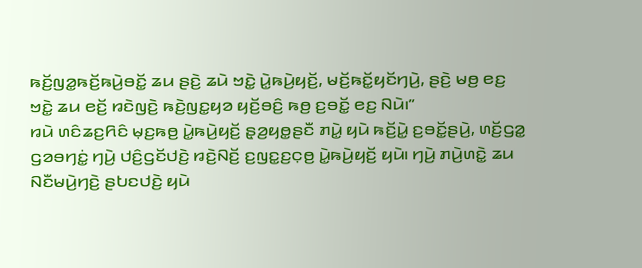ꤒꤢꤩ꤬ꤜꤤ꤭ꤒꤢꤩ꤬ꤒꤣꤧ꤬ꤋꤢꤩ꤭ ꤘꤣ ꤔꤢꤧ꤬ ꤘꤣꤧ ꤠꤢꤧ꤭ ꤣꤧ꤭ꤒꤣꤧ꤬ꤟꤢꤩ꤬, ꤗꤢꤩ꤬ꤒꤢꤩ꤭ꤟꤢꤩꤚꤣꤧ꤬, ꤔꤢꤧ꤬ ꤗꤥ꤬ ꤕꤢ꤬ ꤠꤢꤧ꤭ ꤘꤣ ꤕꤢꤩ꤬ ꤙꤢꤧꤜꤢꤧ꤬ ꤒꤢꤧ꤬ꤜꤢ꤭ꤟꤤ ꤟꤢꤩ꤬ꤋꤢꤨ꤬ ꤒꤥ꤬ ꤢ꤬ꤋꤢꤩ꤭ ꤕꤢ꤬ ꤡꤣꤧ꤯”
ꤙꤣꤧ ꤛꤢꤨꤘꤢ꤬ꤖꤢꤨ ꤗ꤫ꤢ꤬ꤒꤥ꤬ ꤣꤧ꤭ꤒꤣꤧ꤬ꤟꤢꤩ꤬ ꤔ꤫ꤤ꤬ꤟꤥ꤭ꤔꤢꤪ ꤊꤣꤧ꤭ ꤟꤣꤧ ꤒꤢꤩ꤬ꤣꤧ꤭ ꤢ꤬ꤋꤢꤩ꤭ꤔꤣꤧ꤬, ꤛꤢꤩ꤬ꤞꤤ꤭ ꤞꤤꤋꤚꤢꤦ꤭ ꤚꤣꤧ꤬ ꤓꤢꤨ꤬ꤞꤢꤩꤓꤢꤧ꤬ ꤙꤢꤧ꤬ꤡꤢꤩ꤬ ꤢ꤬ꤜꤢ꤭ꤢ꤬ꤍ꤫ꤥ꤬ ꤣꤧ꤭ꤒꤣꤧ꤬ꤟꤢꤩ꤬ ꤟꤣꤧ꤯ ꤚꤣꤧ꤬ ꤊꤣꤧ꤬ꤛꤢꤧ꤭ ꤘꤣ ꤡꤢꤪꤗꤣꤧ꤬ꤚꤢꤧ꤬ ꤔꤝꤢꤓꤢꤧ꤬ ꤟꤣꤧ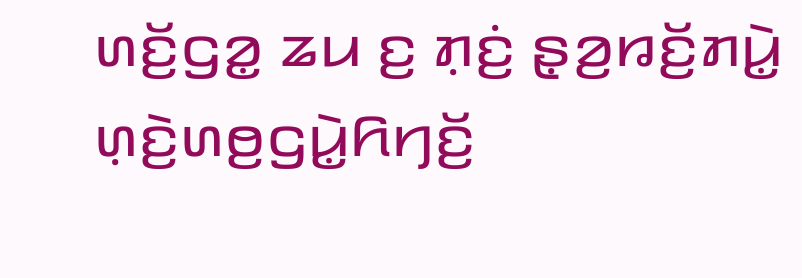ꤛꤢꤩ꤬ꤞꤤ꤭ ꤘꤣ ꤢ꤬ ꤊ꤫ꤢꤦ꤬ ꤔ꤫ꤤ꤬ꤙꤢꤩ꤬ꤊꤣꤧ꤭ ꤛ꤫ꤢꤧ꤬ꤛꤥ꤬ꤞꤣꤧ꤭ꤖꤚꤢꤩ꤬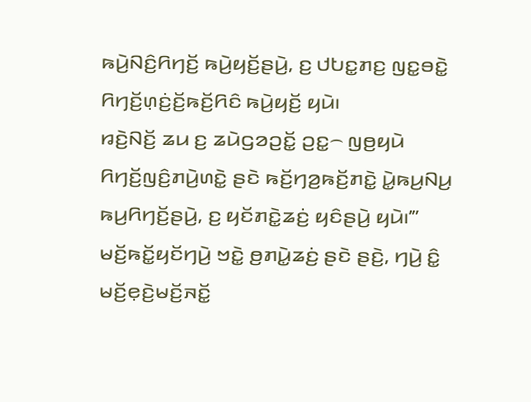ꤒꤣꤧ꤬ꤡꤢꤨ꤬ꤖꤚꤢꤩ꤬ ꤒꤣꤧ꤬ꤟꤢꤩ꤬ꤔꤣꤧ꤬, ꤢ꤬ ꤓꤝꤢ꤭ꤊꤢ꤬ ꤜꤢ꤭ꤋꤢꤧ꤭ ꤖꤚꤢꤩ꤬ꤛ꤫ꤢꤦ꤬ꤢꤩ꤬ꤒꤢꤩ꤬ꤖꤢꤨ ꤒꤣꤧ꤬ꤟꤢꤩ꤬ ꤟꤣꤧ꤯
ꤙꤢꤧ꤬ꤡꤢꤩ꤬ ꤘꤣ ꤢ꤬ ꤘꤣꤧꤞꤤꤑꤢꤩ꤭ ꤑꤢ꤭꤮ ꤜꤥ꤬ꤟꤣꤧ ꤖꤚꤢꤩ꤬ꤜꤢꤨ꤬ꤊꤣꤧ꤬ꤛꤢꤧ꤭ ꤔꤢꤧ ꤒꤢꤩ꤬ꤚꤤ꤬ꤒꤢꤩ꤬ꤊꤢꤧ꤭ ꤣꤧ꤭ꤒꤣ꤬ꤡꤣ꤬ ꤒꤣ꤬ꤖꤚꤢꤩ꤬ꤔꤣꤧ꤬, ꤢ꤬ ꤟꤢꤩꤊꤢꤧ꤭ꤘꤢꤦ꤬ ꤟꤢꤨꤔꤣꤧ꤬ ꤟꤣꤧ꤯’”
ꤗꤢꤩ꤬ꤒꤢꤩ꤭ꤟꤢꤩꤚꤣꤧ꤬ ꤠꤢꤧ꤭ ꤥ꤬ꤊꤣꤧ꤭ꤘꤢꤦ꤬ ꤔꤢꤧ ꤔꤢꤧ꤬, ꤚꤣꤧ꤬ ꤢꤨ꤭ ꤗꤢꤩ꤬ꤕ꤫ꤢꤧ꤬ꤗꤢꤩ꤬ꤏꤢꤩ꤭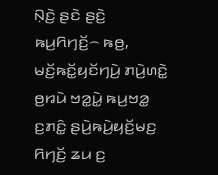ꤡ꤫ꤢꤧ꤬ ꤔꤢꤧ ꤔꤢꤧ꤬ ꤒꤣ꤬ꤖꤚꤢꤩ꤬꤮ ꤒꤥ꤬, ꤗꤢꤩ꤬ꤒꤢꤩ꤭ꤟꤢꤩꤚꤣꤧ꤬ ꤊꤣꤧ꤬ꤛꤢꤧ꤭ ꤥ꤬ꤙꤣꤧ ꤠꤤ꤭ꤣꤧ꤭ ꤒꤣ꤬ꤠꤤ꤭ ꤢ꤬ꤊꤢꤨ꤭ ꤔꤣꤧ꤬ꤒꤣꤧ꤬ꤟꤢꤩ꤬ꤗꤢ꤬ ꤖꤚꤢꤩ꤬ ꤘꤣ ꤢ꤬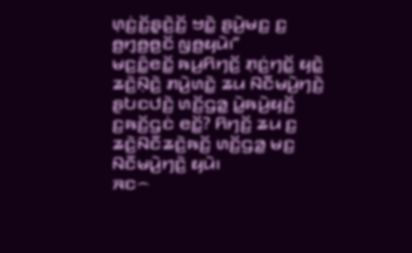ꤛ꤫ꤢꤦ꤬ꤢꤩ꤬ꤔ꤫ꤢꤧ꤬ꤢꤩ꤬ ꤠꤢꤧ꤭ ꤔꤣꤧ꤬ꤗꤢ꤬ ꤢ꤬ ꤥ꤬ꤚ꤫ꤥ꤬ꤥ꤬ꤢꤩ ꤜꤥ꤬ꤟꤣꤧ꤯”
ꤗꤢ꤬ꤢꤨ꤭ꤕꤢꤩ꤭ ꤒꤣ꤬ꤖꤚꤢꤩ꤬ ꤊ꤫ꤢꤦ꤬ꤚꤢꤩ꤭ ꤟꤢꤧ꤭ ꤘꤢꤧ꤬ꤡ꤫ꤢꤧ꤬ ꤊꤣꤧ꤬ꤛꤢꤧ꤭ ꤘꤣ ꤡꤢꤪꤗꤣꤧ꤬ꤚꤢꤧ꤬ ꤔꤝꤢꤓꤢꤧ꤬ ꤛꤢꤩ꤬ꤞꤤ꤭ ꤣꤧ꤭ꤒꤣꤧ꤬ꤟꤢꤩ꤬ ꤢ꤬ꤒꤢꤩ꤬ꤞꤢꤦ ꤕꤢꤩ꤭? ꤖꤚꤢꤩ꤬ ꤘꤣ ꤢ꤬ ꤘꤢꤧ꤬ꤡꤢꤪꤘꤢꤧ꤬ꤒꤢꤩ꤬ ꤛꤢꤩ꤬ꤞꤤ꤭ ꤗꤢ꤬ ꤡꤢꤪꤗꤣꤧ꤬ꤚꤢꤧ꤬ ꤟꤣꤧ꤯
ꤏꤢ꤮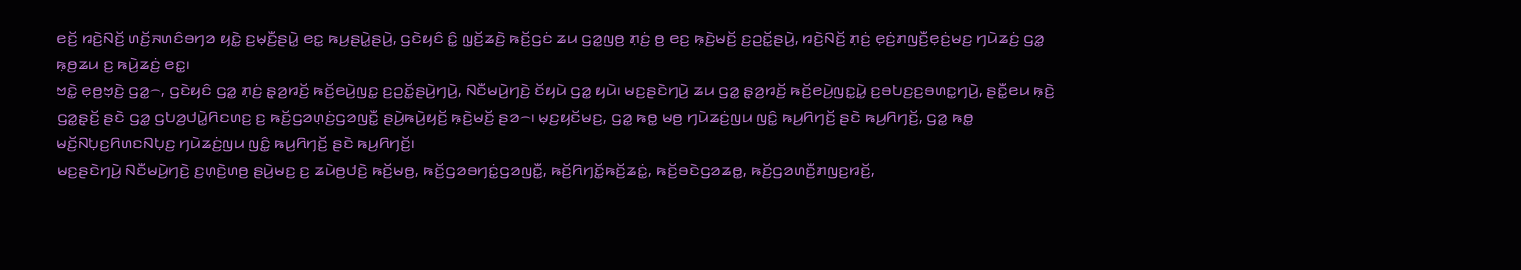ꤕꤢꤩ꤬ ꤙꤢꤧ꤬ꤡꤢꤩ꤬ ꤛꤢꤩ꤬ꤏꤛꤢꤨꤋꤚꤤ ꤟꤢꤧ꤭ ꤢ꤬ꤗ꤫ꤢꤪ꤬ꤔꤣꤧ꤭ ꤕꤢ꤭ ꤒꤣ꤬ꤔꤣꤧ꤭ꤔꤣꤧ꤬, ꤞꤢꤧꤟꤢꤨ ꤢꤨ꤭ ꤜ꤫ꤢꤩ꤬ꤘꤢꤧ꤬ ꤒꤢꤩ꤬ꤞꤢꤦ ꤘꤣ ꤞꤤ꤭ꤜꤥ꤬ ꤊ꤫ꤢꤦ꤬ ꤥ꤬ ꤕꤢ꤬ ꤒ꤫ꤢꤧ꤬ꤗꤢꤩ꤬ ꤢ꤬ꤑꤢꤩ꤭ꤔꤣꤧ꤬, ꤙꤢꤧ꤬ꤡꤢꤩ꤬ ꤊ꤫ꤢꤦ꤬ ꤕ꤫ꤢꤦ꤬ꤊꤜꤢꤪ꤬ꤕ꤫ꤢꤦ꤬ꤗꤢ꤬ ꤚꤣꤧꤘꤢꤦ꤬ ꤞꤤ꤭ ꤒ꤫ꤥ꤬ꤘꤣ ꤢ꤬ ꤒꤣꤧ꤬ꤘꤢꤦ꤬ ꤕꤢ꤭꤯
ꤠꤢꤧ꤭ ꤕ꤫ꤥ꤬ꤠ꤫ꤢꤧ꤬ ꤞꤤ꤭꤮, ꤞꤢꤧꤟꤢꤨ ꤞꤤ꤭ ꤊ꤫ꤢꤦ꤬ ꤔ꤫ꤤ꤬ꤙꤢꤩ꤬ ꤒꤢꤩ꤬ꤕꤣꤧ꤬ꤜꤢ꤭ ꤢ꤬ꤑꤢꤩ꤭ꤔꤣꤧ꤬ꤚꤣꤧ꤬, ꤡꤢꤪꤗꤣꤧ꤬ꤚꤢꤧ꤬ ꤢꤩꤟꤣꤧ ꤞꤤ꤭ ꤟꤣꤧ꤯ ꤗꤢ꤬ꤔꤢꤧꤚꤣꤧ꤬ ꤘꤣ ꤞꤤ꤭ ꤔ꤫ꤤ꤬ꤙꤢꤩ꤬ ꤒꤢꤩ꤬ꤕꤣꤧ꤬ꤜꤢ꤭ꤣꤧ꤭ ꤢ꤬ꤋꤝꤢ꤬ꤢ꤬ꤋꤛꤢ꤭ꤚꤣꤧ꤬, ꤔꤢꤪ꤭ꤕꤣ ꤒ꤫ꤢꤧ꤬ ꤞꤤ꤭ꤔ꤫ꤢꤩ꤬ ꤔꤢꤧ ꤞꤤ꤭ ꤞꤝꤤ꤬ꤓꤣꤧ꤭ꤖꤢꤛꤢ꤬ ꤢ꤬ ꤒꤢꤩ꤬ꤞꤤꤛ꤫ꤢꤦ꤬ꤞꤤꤜꤢꤪ꤭ ꤔꤣꤧ꤬ꤒꤣꤧ꤬ꤟꤢꤩ꤬ ꤒ꤫ꤢꤧ꤬ꤗꤢꤩ꤬ ꤔꤤ꤮꤯ ꤗ꤫ꤢ꤬ꤟꤢꤩꤗꤢ꤬, ꤞꤤ꤭ ꤒꤥ꤭ ꤗꤥ꤬ ꤚꤣꤧꤘꤢꤦ꤬ꤜꤣ ꤜꤢꤨ꤭ ꤒꤣ꤬ꤖꤚꤢꤩ꤬ ꤔꤢꤧ ꤒꤣ꤬ꤖꤚꤢꤩ꤬, ꤞꤤ꤭ ꤒꤥ꤭ ꤗꤢꤩ꤬ꤡꤝ꤫ꤢ꤬ꤖꤛꤢꤡꤝ꤫ꤢ꤬ ꤚꤣꤧꤘꤢꤦ꤬ꤜꤣ ꤜꤢꤨ꤭ ꤒꤣ꤬ꤖꤚꤢꤩ꤬ ꤔꤢꤧ ꤒꤣ꤬ꤖꤚꤢꤩ꤬꤯
ꤗꤢ꤬ꤔꤢꤧꤚꤣꤧ꤬ ꤡꤢꤪꤗꤣꤧ꤬ꤚꤢꤧ꤬ ꤢ꤬ꤛ꤫ꤢꤧ꤬ꤛꤥ꤬ ꤔꤣꤧ꤬ꤗꤢ꤬ ꤢ꤬ ꤘꤣꤧꤥ꤬ꤓꤢꤧ꤬ ꤒꤢꤩ꤬ꤗꤥ꤬, ꤒꤢꤩ꤬ꤞꤤꤋꤚꤢꤦ꤭ꤞꤤꤜꤢꤪ꤭, ꤒꤢꤩ꤬ꤖꤚꤢꤩ꤭ꤒꤢꤩ꤬ꤘꤢꤦ꤭, ꤒꤢꤩ꤬ꤋꤢꤧꤞꤤꤘꤥ꤭, ꤒꤢꤩ꤬ꤞꤤꤛꤢꤪ꤬ꤊꤜꤢ꤬ꤙꤢꤩ꤬,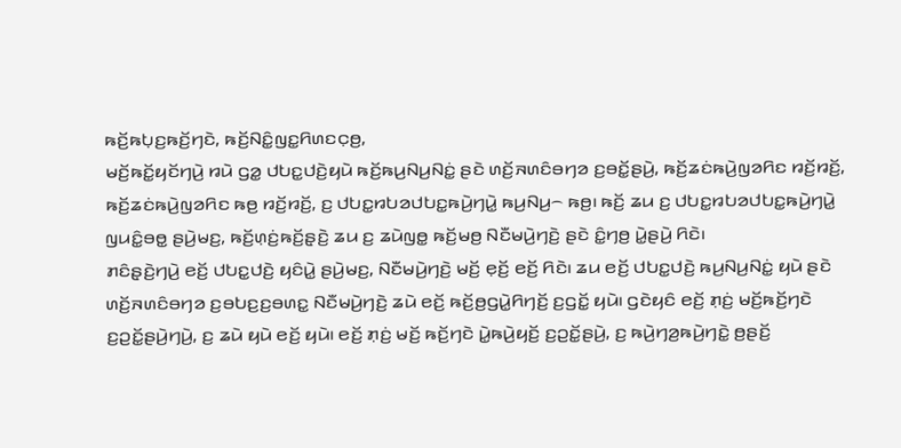ꤒꤢꤩ꤬ꤒꤝ꤫ꤢ꤬ꤒꤢꤩ꤬ꤚꤢꤧ, ꤒꤢꤩ꤬ꤡꤢꤨ꤭ꤜꤢ꤭ꤖꤛꤢꤍ꤫ꤥ꤬,
ꤗꤢꤩ꤬ꤒꤢꤩ꤭ꤟꤢꤩꤚꤣꤧ꤬ ꤙꤣꤧ ꤞꤤ꤭ ꤓꤝꤢ꤭ꤓꤢꤧ꤬ꤟꤣꤧ ꤒꤢꤩ꤬ꤒꤣ꤬ꤡꤣ꤬ꤡꤢꤦ꤭ ꤔꤢꤧ ꤛꤢꤩ꤬ꤏꤛꤢꤨꤋꤚꤤ ꤢ꤬ꤋꤢꤩ꤭ꤔꤣꤧ꤬, ꤒꤢꤩ꤬ꤘꤢꤦꤒꤣꤧ꤬ꤜꤤꤖꤢ ꤙꤢꤩ꤬ꤙꤢꤩ꤬, ꤒꤢꤩ꤬ꤘꤢꤦꤒꤣꤧ꤬ꤜꤤꤖꤢ ꤒꤥ꤬ ꤙꤢꤩ꤬ꤙꤢꤩ꤬, ꤢ꤬ ꤓꤝꤢ꤭ꤙꤝꤤꤓꤝꤢ꤭ꤒꤣꤧ꤬ꤚꤣꤧ꤭ ꤒꤣ꤬ꤡꤣ꤬꤮ ꤒꤥ꤬꤯ ꤒꤢꤩ꤬ ꤘꤣ ꤢ꤬ ꤓꤝꤢ꤭ꤙꤝꤤꤓꤝꤢ꤭ꤒꤣꤧ꤬ꤚꤣꤧ꤭ ꤜꤣꤢꤨ꤭ꤋꤥ꤭ ꤔꤣꤧ꤬ꤗꤢ꤬, ꤒꤢꤩ꤬ꤛ꤫ꤢꤦ꤬ꤒꤢꤩ꤬ꤔ꤫ꤢꤧ꤬ ꤘꤣ ꤢ꤬ ꤘꤣꤧꤜꤥ꤭ ꤒꤢꤩ꤬ꤗꤥ꤬ ꤡꤢꤪꤗꤣꤧ꤬ꤚꤢꤧ꤬ ꤔꤢꤧ ꤢꤨ꤭ꤚꤥ꤬ ꤣꤧ꤭ꤔꤣꤧ꤬ ꤖꤢꤧ꤯
ꤊꤢꤨꤔ꤫ꤢꤧ꤬ꤚꤣꤧ꤬ ꤕꤢꤩ꤬ ꤓꤝꤢ꤭ꤓꤢꤧ꤬ ꤟꤢꤨꤣꤧ꤭ ꤔꤣꤧ꤬ꤗꤢ꤬, ꤡꤢꤪꤗꤣꤧ꤬ꤚꤢꤧ꤬ ꤗꤢꤩ꤬ ꤕ꤫ꤢꤩ꤬ ꤕꤢꤩ꤬ ꤖꤢꤧ꤯ ꤘꤣ ꤕꤢꤩ꤬ ꤓꤝꤢ꤭ꤓꤢꤧ꤬ ꤒꤣ꤬ꤡꤣ꤬ꤡꤢꤦ꤭ ꤟꤣꤧ ꤔꤢꤧ ꤛꤢꤩ꤬ꤏꤛꤢꤨꤋꤚꤤ ꤢ꤬ꤋꤝꤢ꤬ꤢ꤬ꤋꤛꤢ꤭ ꤡꤢꤪꤗꤣꤧ꤬ꤚꤢꤧ꤬ ꤘꤣꤧ ꤕꤢꤩ꤬ ꤒꤢꤩ꤬ꤥ꤬ꤞꤣꤧ꤭ꤖꤚꤢꤩ꤬ ꤢ꤬ꤞꤢꤩ꤭ ꤟꤣꤧ꤯ ꤞꤢꤧꤟꤢꤨ ꤕꤢꤩ꤬ ꤊ꤫ꤢꤦ꤬ ꤗꤢꤩ꤬ꤒꤢꤩ꤬ꤚꤢꤧ ꤢ꤬ꤑꤢꤩ꤭ꤔꤣꤧ꤬ꤚꤣꤧ꤬, ꤢ꤬ ꤘꤣꤧ ꤟꤣꤧ ꤕꤢꤩ꤬ ꤟꤣꤧ꤯ ꤕꤢꤩ꤬ ꤊ꤫ꤢꤦ꤬ ꤗꤢꤩ꤬ ꤒꤢꤩ꤬ꤚꤢꤧ ꤣꤧ꤭ꤒꤣꤧ꤬ꤟꤢꤩ꤬ ꤢ꤬ꤑꤢꤩ꤭ꤔꤣꤧ꤬, ꤢ꤬ ꤒꤣꤧ꤬ꤚꤤ꤬ꤒꤣꤧ꤬ꤚꤢꤧ꤭ ꤥ꤬ꤔꤢꤩ꤬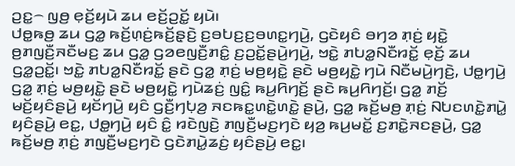ꤑꤢ꤭꤮ ꤜꤥ꤬ ꤕ꤫ꤢꤩ꤬ꤟꤣꤧ ꤘꤣ ꤕꤢꤩ꤬ꤑꤢꤩ꤭ ꤟꤣꤧ꤯
ꤓꤥ꤭ꤒꤥ꤬ ꤘꤣ ꤞꤤ꤭ ꤒꤢꤩ꤬ꤛ꤫ꤢꤦ꤬ꤒꤢꤩ꤬ꤔ꤫ꤢꤧ꤬ ꤢ꤬ꤋꤝꤢ꤬ꤢ꤬ꤋꤛꤢ꤭ꤚꤣꤧ꤬, ꤞꤢꤧꤟꤢꤨ ꤋꤚꤤ ꤊ꤫ꤢꤦ꤬ ꤟꤢꤧ꤭ ꤥ꤬ꤊꤜꤢꤪ꤬ꤏꤢꤪꤗꤢ꤬ ꤘꤣ ꤞꤤ꤭ ꤞꤤꤕꤜꤢꤪ꤬ꤊꤢꤨ꤭ ꤢ꤬ꤑꤢꤩ꤭ꤔꤣꤧ꤬ꤚꤣꤧ꤬, ꤠꤢꤧ꤭ ꤊꤝꤤ꤭ꤡꤢꤪꤙꤢꤩ꤭ ꤕ꤫ꤢꤩ꤬ ꤘꤣ ꤞꤤ꤭ꤑꤢꤩ꤭꤯ ꤠꤢꤧ꤭ ꤊꤝꤤ꤭ꤡꤢꤪꤙꤢꤩ꤭ ꤔꤢꤧ ꤞꤤ꤭ ꤊ꤫ꤢꤦ꤬ ꤗꤥ꤬ꤟꤢꤧ꤭ ꤔꤢꤧ ꤗꤥ꤬ꤟꤢꤧ꤭ ꤚꤣꤧ ꤡꤢꤪꤗꤣꤧ꤬ꤚꤢꤧ꤬, ꤓꤥ꤭ꤚꤣꤧ꤬ ꤞꤤ꤭ ꤊ꤫ꤢꤦ꤬ ꤗꤥ꤬ꤟꤢꤧ꤭ ꤔꤢꤧ ꤗꤥ꤬ꤟꤢꤧ꤭ ꤚꤣꤧꤘꤢꤦ꤬ ꤜꤢꤨ꤭ ꤒꤣ꤬ꤖꤚꤢꤩ꤬ ꤔꤢꤧ ꤒꤣ꤬ꤖꤚꤢꤩ꤬꤯ ꤞꤤ꤭ ꤊꤢꤩ꤬ ꤗꤢꤩ꤬ꤟꤢꤨꤔꤣꤧ꤬ ꤟꤢꤩꤚꤣꤧ꤬ ꤟꤢꤨ ꤞꤢꤪ꤬ꤚꤝ꤫ꤤ꤬ ꤏꤢꤒꤢ꤭ꤛꤢꤧ꤭ꤛꤢꤧ꤭ ꤔꤣꤧ꤬, ꤞꤤ꤭ ꤒꤢꤩ꤬ꤗꤥ꤬ ꤊ꤫ꤢꤦ꤬ ꤡꤝꤢꤛꤢꤧ꤭ꤊꤣꤧ꤭ ꤟꤢꤨꤔꤣꤧ꤬ ꤕꤢ꤭, ꤓꤥ꤭ꤚꤣꤧ꤬ ꤟꤢꤨ ꤢꤨ꤭ ꤙꤢꤧꤜꤢꤧ꤬ ꤊꤜꤢꤪ꤬ꤗꤢ꤬ꤚꤢꤧ ꤟꤤ꤬ ꤒꤣ꤬ꤗꤢꤩ꤭ ꤢ꤬ꤊꤢꤧ꤭ꤏꤢꤔꤣꤧ꤬, ꤞꤤ꤭ ꤒꤢꤩ꤬ꤗꤥ꤬ ꤊ꤫ꤢꤦ꤬ ꤊꤜꤢꤪ꤬ꤗꤢ꤬ꤚꤢꤧ ꤞꤢꤧꤊꤣꤧ꤭ꤘꤢꤦ꤬ ꤟꤢꤨꤔꤣꤧ꤬ ꤕꤢ꤭꤯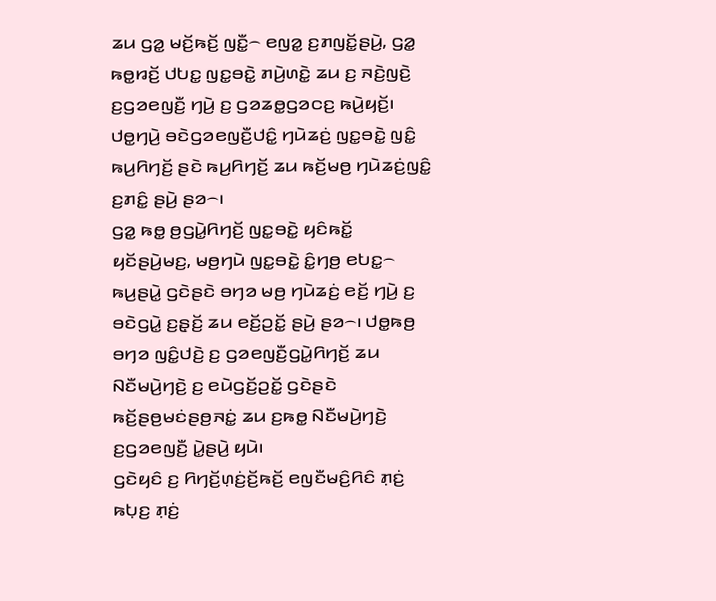ꤘꤣ ꤞꤤ꤭ ꤗꤢꤩ꤬ꤒꤢꤩ꤬ ꤜꤢꤪ꤭꤮ ꤕꤜꤤ꤭ ꤢ꤬ꤊꤜꤢꤩ꤭ꤔꤣꤧ꤬, ꤞꤤ꤭ ꤒꤥ꤭ꤙꤢꤩ꤬ ꤓꤝꤢ꤭ ꤜꤢ꤭ꤋꤢꤧ꤭ ꤊꤣꤧ꤬ꤛꤢꤧ꤭ ꤘꤣ ꤢ꤬ ꤏꤢꤧ꤬ꤜꤢꤧ꤬ ꤢ꤬ꤞꤤꤕꤜꤢꤪ꤬ ꤚꤣꤧ꤬ ꤢ꤬ ꤞꤤꤘꤥ꤭ꤞꤤꤍꤢ꤬ ꤒꤣꤧ꤬ꤟꤢꤩ꤬꤯ ꤓꤥ꤭ꤚꤣꤧ꤬ ꤋꤢꤧꤞꤤꤕꤜꤢꤪ꤬ꤓꤢꤨ꤭ ꤚꤣꤧꤘꤢꤦ꤬ ꤜꤢ꤭ꤋꤢꤧ꤭ ꤜꤢꤨ꤭ ꤒꤣ꤬ꤖꤚꤢꤩ꤬ ꤔꤢꤧ ꤒꤣ꤬ꤖꤚꤢꤩ꤬ ꤘꤣ ꤒꤢꤩ꤬ꤗꤥ꤬ ꤚꤣꤧꤘꤢꤦ꤬ꤜꤢꤨ꤭ ꤢ꤬ꤊꤢꤨ꤭ ꤔꤣꤧ꤬ ꤔꤤ꤮꤯
ꤞꤤ꤭ ꤒꤥ꤭ ꤥ꤬ꤞꤣꤧ꤭ꤖꤚꤢꤩ꤬ ꤜꤢ꤭ꤋꤢꤧ꤭ ꤟꤢꤨꤒꤢꤩ꤭ ꤟꤢꤩꤔꤣꤧ꤬ꤗꤢ꤬, ꤗꤥ꤬ꤚꤣꤧ ꤜꤢ꤭ꤋꤢꤧ꤭ ꤢꤨ꤭ꤚꤥ꤬ ꤕꤝꤢ꤭꤮ ꤒꤣ꤬ꤔꤣꤧ꤭ ꤞꤢꤧꤔꤢꤧ ꤋꤚꤤ ꤗꤥ꤬ ꤚꤣꤧꤘꤢꤦ꤬ ꤕꤢꤩ꤬ ꤚꤣꤧ꤬ ꤢ꤬ ꤋꤢꤧꤞꤣꤧ꤭ ꤢ꤬ꤔ꤫ꤢꤩ꤬ ꤘꤣ ꤕꤢꤩ꤬ꤑꤢꤩ꤭ ꤔꤣꤧ꤬ ꤔꤤ꤮꤯ ꤓꤥ꤭ꤒꤥ꤬ ꤋꤚꤤ ꤜꤢꤨ꤭ꤓꤢꤧ꤬ ꤢ꤬ ꤞꤤꤕꤜꤢꤪ꤬ꤞꤣꤧ꤭ꤖꤚꤢꤩ꤬ ꤘꤣ ꤡꤢꤪꤗꤣꤧ꤬ꤚꤢꤧ꤬ ꤢ꤬ ꤕꤣꤧꤞꤢꤩ꤬ꤑꤢꤩ꤭ ꤞꤢꤧꤔꤢꤧ ꤒꤢꤩ꤬ꤔꤥ꤬ꤗꤢꤦꤔꤥ꤬ꤏꤢꤦ꤭ ꤘꤣ ꤢ꤬ꤒꤥ꤭ ꤡꤢꤪꤗꤣꤧ꤬ꤚꤢꤧ꤬ ꤢ꤬ꤞꤤꤕꤜꤢꤪ꤬ ꤣꤧ꤭ꤔꤣꤧ꤬ ꤟꤣꤧ꤯
ꤞꤢꤧꤟꤢꤨ ꤢ꤬ ꤖꤚꤢꤩ꤬ꤛ꤫ꤢꤦ꤬ꤢꤩ꤬ꤒꤢꤩ꤬ ꤕꤜꤢꤪꤗꤢꤨ꤬ꤖꤢꤨ ꤊ꤫ꤢꤦ꤬ ꤒꤝ꤫ꤢ꤬ ꤊ꤫ꤢꤦ꤬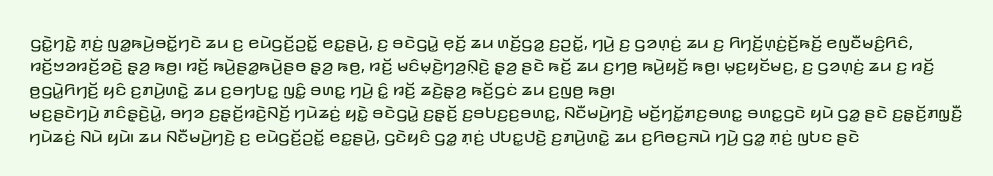ꤞꤢꤧ꤭ꤚꤢꤧ꤭ ꤊ꤫ꤢꤦ꤬ ꤜꤤ꤭ꤒꤣꤧ꤬ꤋꤢꤩ꤭ꤚꤢꤧ ꤘꤣ ꤢ꤬ ꤕꤣꤧꤞꤢꤩ꤬ꤑꤢꤩ꤭ ꤕꤢ꤭ꤔꤣꤧ꤬, ꤢ꤬ ꤋꤢꤧꤞꤣꤧ꤭ ꤕ꤫ꤢꤩ꤬ ꤘꤣ ꤛꤢꤩ꤬ꤞꤤ꤭ ꤢ꤬ꤑꤢꤩ꤭, ꤚꤣꤧ꤬ ꤢ꤬ ꤞꤤꤛ꤫ꤢꤦ꤬ ꤘꤣ ꤢ꤬ ꤖꤚꤢꤩ꤬ꤛ꤫ꤢꤦ꤬ꤢꤩ꤬ꤒꤢꤩ꤬ ꤕꤜꤢꤪꤗꤢꤨ꤬ꤖꤢꤨ, ꤙꤢꤩ꤬ꤠꤤꤙꤢꤩ꤬ꤤꤢꤧ꤬ ꤔ꤫ꤤ꤬ ꤒꤥ꤬꤯ ꤙꤢꤩ꤬ ꤒꤣꤧ꤬ꤔꤤ꤭ꤒꤣꤧ꤬ꤔꤥ ꤔ꤫ꤤ꤬ ꤒꤥ꤬, ꤙꤢꤩ꤬ ꤗꤢꤨꤗ꤫ꤢꤧ꤬ꤚꤤ꤬ꤡ꤫ꤢꤧ꤬ ꤔ꤫ꤤ꤬ ꤔꤢꤧ ꤒꤢꤩ꤬ ꤘꤣ ꤢ꤬ꤚꤥ꤬ ꤒꤣꤧ꤬ꤟꤢꤩ꤬ ꤒꤥ꤬꤯ ꤗ꤫ꤢ꤬ꤟꤢꤩꤗꤢ꤬, ꤢ꤬ ꤞꤤꤛ꤫ꤢꤦ꤬ ꤘꤣ ꤢ꤬ ꤙꤢꤩ꤬ ꤥ꤬ꤞꤣꤧ꤭ꤖꤚꤢꤩ꤬ ꤟꤢꤨ ꤢ꤬ꤊꤣꤧ꤬ꤛꤢꤧ꤭ ꤘꤣ ꤢ꤬ꤋꤚꤝꤢ꤭ ꤜꤢꤨ꤭ ꤋꤛꤢ꤭ ꤚꤣꤧ꤬ ꤢꤨ꤭ ꤙꤢꤩ꤬ ꤘꤢꤧ꤬ꤔ꤫ꤤ꤬ ꤒꤢꤩ꤬ꤞꤢꤦ ꤘꤣ ꤢ꤬ꤜꤥ꤬ ꤒꤥ꤬꤯
ꤗꤢ꤬ꤔꤢꤧꤚꤣꤧ꤬ ꤊꤢꤨꤔ꤫ꤢꤧ꤬ꤣꤧ꤭, ꤋꤚꤤ ꤢ꤬ꤔ꤫ꤢꤩ꤬ꤙꤢꤧ꤬ꤡꤢꤩ꤬ ꤚꤣꤧꤘꤢꤦ꤬ ꤟꤢꤧ꤭ ꤋꤢꤧꤞꤣꤧ꤭ ꤢ꤬ꤔ꤫ꤢꤩ꤬ ꤢ꤬ꤋꤝꤢ꤬ꤢ꤬ꤋꤛꤢ꤭, ꤡꤢꤪꤗꤣꤧ꤬ꤚꤢꤧ꤬ ꤗꤢꤩ꤬ꤚꤢꤩ꤭ꤊꤢ꤬ꤋꤛꤢ꤭ ꤋꤛꤢ꤭ꤞꤢꤧ ꤟꤣꤧ ꤞꤤ꤭ ꤔꤢꤧ ꤢ꤬ꤔ꤫ꤢꤩ꤬ꤊꤜ꤫ꤢꤪ꤬ ꤚꤣꤧꤘꤢꤦ꤬ ꤡꤣꤧ ꤟꤣꤧ꤯ ꤘꤣ ꤡꤢꤪꤗꤣꤧ꤬ꤚꤢꤧ꤬ ꤢ꤬ ꤕꤣꤧꤞꤢꤩ꤬ꤑꤢꤩ꤭ ꤕꤢ꤭ꤔꤣꤧ꤬, ꤞꤢꤧꤟꤢꤨ ꤞꤤ꤭ ꤊ꤫ꤢꤦ꤬ ꤓꤝꤢ꤭ꤓꤢꤧ꤬ ꤢ꤬ꤊꤣꤧ꤬ꤛꤢꤧ꤭ ꤘꤣ ꤢ꤬ꤖꤥꤢ꤬ꤏꤣꤧ ꤚꤣꤧ꤬ ꤞꤤ꤭ ꤊ꤫ꤢꤦ꤬ ꤜꤝꤢ ꤔꤢꤧ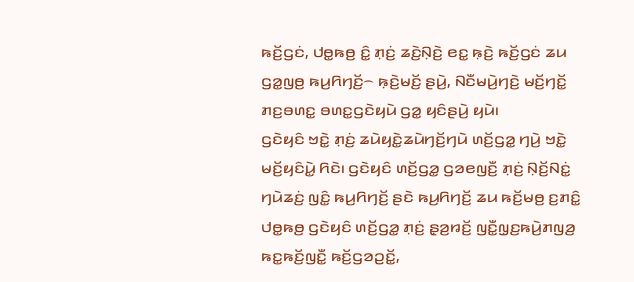ꤒꤢꤩ꤬ꤞꤢꤦ, ꤓꤥ꤭ꤒꤥ꤬ ꤢꤨ꤭ ꤊ꤫ꤢꤦ꤬ ꤘꤢꤧ꤬ꤡ꤫ꤢꤧ꤬ ꤕꤢ꤭ ꤒ꤫ꤢꤧ꤬ ꤒꤢꤩ꤬ꤞꤢꤦ ꤘꤣ ꤞꤤ꤭ꤜꤥ꤬ ꤒꤣ꤬ꤖꤚꤢꤩ꤬꤮ ꤒ꤫ꤢꤧ꤬ꤗꤢꤩ꤬ ꤔꤣꤧ꤬, ꤡꤢꤪꤗꤣꤧ꤬ꤚꤢꤧ꤬ ꤗꤢꤩ꤬ꤚꤢꤩ꤭ ꤊꤢ꤬ꤋꤛꤢ꤭ ꤋꤛꤢ꤭ꤞꤢꤧꤟꤣꤧ ꤞꤤ꤭ ꤟꤢꤨꤔꤣꤧ꤬ ꤟꤣꤧ꤯
ꤞꤢꤧꤟꤢꤨ ꤠꤢꤧ꤭ ꤊ꤫ꤢꤦ꤬ ꤘꤣꤧꤟꤢꤧ꤭ꤘꤣꤧꤚꤢꤩ꤬ꤚꤣꤧ ꤛꤢꤩ꤬ꤞꤤ꤭ ꤚꤣꤧ꤬ ꤠꤢꤧ꤭ ꤗꤢꤩ꤬ꤟꤢꤨꤣꤧ꤭ ꤖꤢꤧ꤯ ꤞꤢꤧꤟꤢꤨ ꤛꤢꤩ꤬ꤞꤤ꤭ ꤞꤤꤕꤜꤢꤪ꤬ ꤊ꤫ꤢꤦ꤬ ꤡ꤫ꤢꤩ꤬ꤡꤢꤦ꤭ ꤚꤣꤧꤘꤢꤦ꤬ ꤜꤢꤨ꤭ ꤒꤣ꤬ꤖꤚꤢꤩ꤬ ꤔꤢꤧ ꤒꤣ꤬ꤖꤚꤢꤩ꤬ ꤘꤣ ꤒꤢꤩ꤬ꤗꤥ꤬ ꤢ꤬ꤊꤢꤨ꤭ ꤓꤥ꤭ꤒꤥ꤬ ꤞꤢꤧꤟꤢꤨ ꤛꤢꤩ꤬ꤞꤤ꤭ ꤊ꤫ꤢꤦ꤬ ꤔ꤫ꤤ꤬ꤙꤢꤩ꤬ ꤜꤢꤪ꤭ꤜ꤫ꤢ꤬ꤒꤣꤧ꤬ꤊꤜꤤ꤬ ꤒꤢ꤭ꤒꤢꤩ꤬ꤜꤢꤪ꤭ ꤒꤢꤩ꤬ꤞꤤꤑꤢꤩ꤭,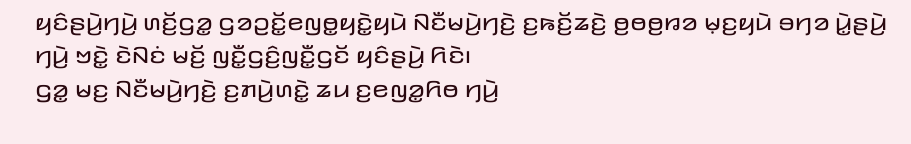ꤟꤢꤨꤔꤣꤧ꤬ꤚꤣꤧ꤬ ꤛꤢꤩ꤬ꤞꤤ꤭ ꤞꤤꤑꤢꤩ꤭ꤕꤜꤥ꤭ꤟꤢꤧ꤭ꤟꤣꤧ ꤡꤢꤪꤗꤣꤧ꤬ꤚꤢꤧ꤬ ꤢ꤬ꤒꤢꤩ꤬ꤘꤢꤧ꤬ ꤥ꤬ꤥꤥ꤬ꤙꤤ ꤗ꤫ꤢ꤬ꤟꤣꤧ ꤋꤚꤤ ꤣꤧ꤭ꤔꤣꤧ꤬ ꤚꤣꤧ꤬ ꤠꤢꤧ꤭ ꤢꤧꤡꤢꤦ ꤗꤢꤩ꤬ ꤜꤢꤪ꤭ꤞꤢꤨ꤬ꤜꤢꤪ꤭ꤞꤢꤩ ꤟꤢꤨꤔꤣꤧ꤬ ꤖꤢꤧ꤯
ꤞꤤ꤭ ꤗꤢ꤬ ꤡꤢꤪꤗꤣꤧ꤬ꤚꤢꤧ꤬ ꤢ꤬ꤊꤣꤧ꤬ꤛꤢꤧ꤭ ꤘꤣ ꤢ꤬ꤕꤜꤤ꤭ꤖꤥ ꤚꤣꤧ꤬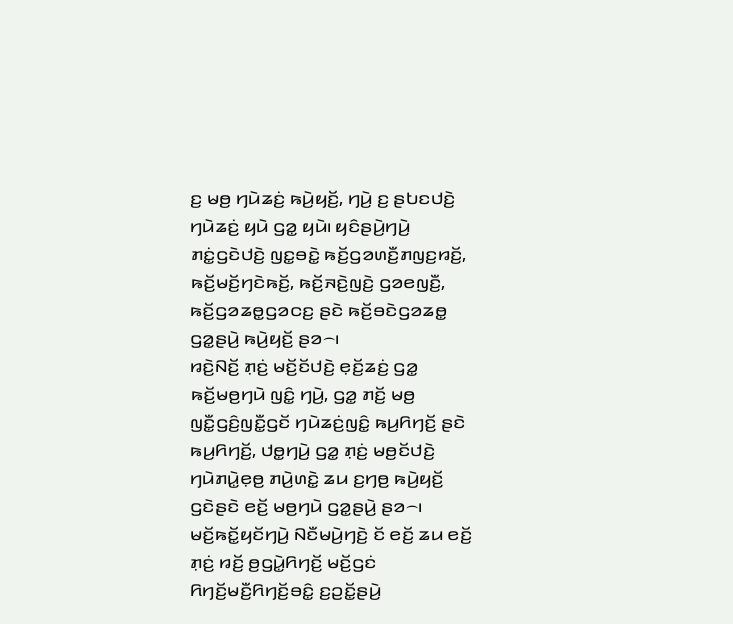ꤢ꤬ ꤗꤥ꤬ ꤚꤣꤧꤘꤢꤦ꤬ ꤒꤣꤧ꤬ꤟꤢꤩ꤬, ꤚꤣꤧ꤬ ꤢ꤬ ꤔꤝꤢꤓꤢꤧ꤬ ꤚꤣꤧꤘꤢꤦ꤬ ꤟꤣꤧ ꤞꤤ꤭ ꤟꤣꤧ꤯ ꤟꤢꤨꤔꤣꤧ꤬ꤚꤣꤧ꤬ ꤊꤢꤦ꤭ꤞꤢꤧꤓꤢꤧ꤬ ꤜꤢ꤭ꤋꤢꤧ꤭ ꤒꤢꤩ꤬ꤞꤤꤛꤢꤪ꤬ꤊꤜꤢ꤬ꤙꤢꤩ꤬, ꤒꤢꤩ꤬ꤗꤢꤩ꤬ꤚꤢꤧꤒꤢꤩ꤬, ꤒꤢꤩ꤬ꤏꤢꤧ꤬ꤜꤢꤧ꤬ ꤞꤤꤕꤜꤢꤪ꤬, ꤒꤢꤩ꤬ꤞꤤꤘꤥ꤭ꤞꤤꤍꤢ꤬ ꤔꤢꤧ ꤒꤢꤩ꤬ꤋꤢꤧꤞꤤꤘꤥ꤭ ꤞꤤ꤭ꤔꤣꤧ꤬ ꤒꤣꤧ꤬ꤟꤢꤩ꤬ ꤔꤤ꤮꤯
ꤙꤢꤧ꤬ꤡꤢꤩ꤬ ꤊ꤫ꤢꤦ꤬ ꤗꤢꤩ꤬ꤢꤩꤓꤢꤧ꤬ ꤕ꤫ꤢꤩ꤬ꤘꤢꤦ꤬ ꤞꤤ꤭ ꤒꤢꤩ꤬ꤗꤥ꤬ꤚꤣꤧ ꤜꤢꤨ꤭ ꤚꤣꤧ꤬, ꤞꤤ꤭ ꤊꤢꤩ꤬ ꤗꤥ꤬ ꤜꤢꤪ꤭ꤞꤢꤨ꤬ꤜꤢꤪ꤭ꤞꤢꤩ ꤚꤣꤧꤘꤢꤦ꤬ꤜꤢꤨ꤭ ꤒꤣ꤬ꤖꤚꤢꤩ꤬ ꤔꤢꤧ ꤒꤣ꤬ꤖꤚꤢꤩ꤬, ꤓꤥ꤭ꤚꤣꤧ꤬ ꤞꤤ꤭ ꤊ꤫ꤢꤦ꤬ ꤗꤥ꤬ꤢꤩꤓꤢꤧ꤬ ꤚꤣꤧꤊꤣꤧ꤭ꤕ꤫ꤥ꤬ ꤊꤣꤧ꤬ꤛꤢꤧ꤭ ꤘꤣ ꤢ꤬ꤚꤥ꤬ ꤒꤣꤧ꤬ꤟꤢꤩ꤬ ꤞꤢꤧꤔꤢꤧ ꤕꤢꤩ꤬ ꤗꤥ꤬ꤚꤣꤧ ꤞꤤ꤭ꤔꤣꤧ꤬ ꤔꤤ꤮꤯
ꤗꤢꤩ꤬ꤒꤢꤩ꤭ꤟꤢꤩꤚꤣꤧ꤬ ꤡꤢꤪꤗꤣꤧ꤬ꤚꤢꤧ꤬ ꤢꤩ ꤕꤢꤩ꤬ ꤘꤣ ꤕꤢꤩ꤬ ꤊ꤫ꤢꤦ꤬ ꤙꤢꤩ꤬ ꤥ꤬ꤞꤣꤧ꤭ꤖꤚꤢꤩ꤬ ꤗꤢꤩ꤬ꤞꤢꤦ ꤖꤚꤢꤩ꤬ꤗꤢꤪ꤬ꤖꤚꤢꤩ꤬ꤋꤢꤨ꤭ ꤢ꤬ꤑꤢꤩ꤭ꤔꤣꤧ꤬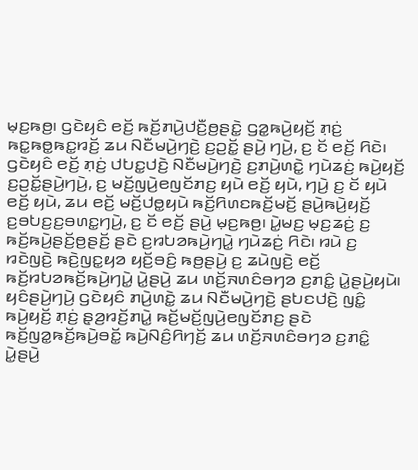ꤗ꤫ꤢ꤬ꤒꤥ꤬꤯ ꤞꤢꤧꤟꤢꤨ ꤕꤢꤩ꤬ ꤒꤢꤩ꤬ꤊꤣꤧ꤬ꤓꤢꤪ꤬ꤥ꤬ꤔꤢꤧ꤭ ꤞꤤ꤭ꤒꤣꤧ꤬ꤟꤢꤩ꤬ ꤊ꤫ꤢꤦ꤬ ꤒꤢ꤭ꤒꤥ꤭ꤒꤢ꤭ꤙꤢꤩ꤬ ꤘꤣ ꤡꤢꤪꤗꤣꤧ꤬ꤚꤢꤧ꤬ ꤢ꤬ꤑꤢꤩ꤭ ꤔꤣꤧ꤬ ꤚꤣꤧ꤬, ꤢ꤬ ꤢꤩ ꤕꤢꤩ꤬ ꤖꤢꤧ꤯
ꤞꤢꤧꤟꤢꤨ ꤕꤢꤩ꤬ ꤊ꤫ꤢꤦ꤬ ꤓꤝꤢ꤭ꤓꤢꤧ꤬ ꤡꤢꤪꤗꤣꤧ꤬ꤚꤢꤧ꤬ ꤢ꤬ꤊꤣꤧ꤬ꤛꤢꤧ꤭ ꤚꤣꤧꤘꤢꤦ꤬ ꤒꤣꤧ꤬ꤟꤢꤩ꤬ ꤢ꤬ꤑꤢꤩ꤭ꤔꤣꤧ꤬ꤚꤣꤧ꤬, ꤢ꤬ ꤗꤢꤩ꤬ꤜꤣꤧ꤬ꤕꤜꤢꤩꤊꤢ꤬ ꤟꤣꤧ ꤕꤢꤩ꤬ ꤟꤣꤧ, ꤚꤣꤧ꤬ ꤢ꤬ ꤢꤩ ꤟꤣꤧ ꤕꤢꤩ꤬ ꤟꤣꤧ, ꤘꤣ ꤕꤢꤩ꤬ ꤗꤢꤩ꤬ꤓꤥ꤭ꤟꤣꤧ ꤒꤢꤩ꤬ꤖꤛꤢꤒꤢꤩ꤬ꤗꤢꤩ꤬ ꤔꤣꤧ꤬ꤒꤣꤧ꤬ꤟꤢꤩ꤬ ꤢ꤬ꤋꤝꤢ꤬ꤢ꤬ꤋꤛꤢ꤭ꤚꤣꤧ꤬, ꤢ꤬ ꤢꤩ ꤕꤢꤩ꤬ ꤔꤣꤧ꤬ ꤗ꤫ꤢ꤬ꤒꤥ꤬꤯ ꤣꤧ꤭ꤗꤢ꤬ ꤗ꤫ꤢ꤬ꤘꤢꤦ꤬ ꤢ꤬ ꤒꤢꤩ꤬ꤒꤣꤧ꤬ꤔꤢꤩ꤬ꤥ꤬ꤔꤢꤩ꤬ ꤔꤢꤧ ꤢ꤬ꤙꤝꤤꤒꤣꤧ꤬ꤚꤣꤧ꤭ ꤚꤣꤧꤘꤢꤦ꤬ ꤖꤢꤧ꤯ ꤙꤣꤧ ꤢ꤬ ꤙꤢꤧꤜꤢꤧ꤬ ꤒꤢꤧ꤬ꤜꤢ꤭ꤟꤤ ꤟꤢꤩ꤬ꤋꤢꤨ꤬ ꤒꤥ꤬ꤔꤣꤧ꤬ ꤢ꤬ ꤘꤣꤧꤜꤢꤧ꤬ ꤕꤢꤩ꤬ ꤒꤢꤩ꤬ꤙꤝꤤꤒꤢꤩ꤬ꤒꤣꤧ꤬ꤚꤣꤧ꤭ ꤣꤧ꤭ꤔꤣꤧ꤬ ꤘꤣ ꤛꤢꤩ꤬ꤏꤛꤢꤨꤋꤚꤤ ꤢ꤬ꤊꤢꤨ꤭ ꤣꤧ꤭ꤔꤣꤧ꤬ꤟꤣꤧ꤯
ꤟꤢꤨꤔꤣꤧ꤬ꤚꤣꤧ꤬ ꤞꤢꤧꤟꤢꤨ ꤊꤣꤧ꤬ꤛꤢꤧ꤭ ꤘꤣ ꤡꤢꤪꤗꤣꤧ꤬ꤚꤢꤧ꤬ ꤔꤝꤢꤓꤢꤧ꤬ ꤜꤢꤨ꤭ ꤒꤣꤧ꤬ꤟꤢꤩ꤬ ꤊ꤫ꤢꤦ꤬ ꤔ꤫ꤤ꤬ꤙꤢꤩ꤬ꤊꤣꤧ꤭ ꤒꤢꤩ꤬ꤗꤢꤩ꤬ꤜꤣꤧ꤬ꤕꤜꤢꤩꤊꤢ꤬ ꤔꤢꤧ ꤒꤢꤩ꤬ꤜꤤ꤭ꤒꤢꤩ꤬ꤒꤣꤧ꤬ꤋꤢꤩ꤭ ꤒꤣꤧ꤬ꤡꤢꤨ꤬ꤖꤚꤢꤩ꤬ ꤘꤣ ꤛꤢꤩ꤬ꤏꤛꤢꤨꤋꤚꤤ ꤢ꤬ꤊꤢꤨ꤭ ꤣꤧ꤭ꤔꤣꤧ꤬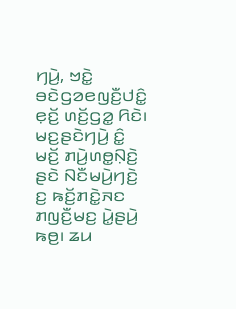ꤚꤣꤧ꤬, ꤠꤢꤧ꤭ ꤋꤢꤧꤞꤤꤕꤜꤢꤪ꤬ꤓꤢꤨ꤭ ꤕ꤫ꤢꤩ꤬ ꤛꤢꤩ꤬ꤞꤤ꤭ ꤖꤢꤧ꤯
ꤗꤢ꤬ꤔꤢꤧꤚꤣꤧ꤬ ꤢꤨ꤭ ꤗꤢꤩ꤬ ꤊꤣꤧ꤬ꤛꤥ꤭ꤡ꤫ꤢꤧ꤬ ꤔꤢꤧ ꤡꤢꤪꤗꤣꤧ꤬ꤚꤢꤧ꤬ ꤢ꤬ ꤒꤢꤩ꤬ꤊꤢꤧ꤭ꤏꤢ ꤊꤜꤢꤪ꤬ꤗꤢ꤬ ꤣꤧ꤭ꤔꤣꤧ꤬ ꤒꤥ꤬꤯ ꤘꤣ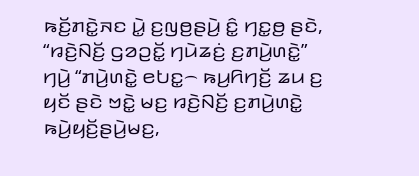ꤒꤢꤩ꤬ꤊꤢꤧ꤭ꤏꤢ ꤣꤧ꤭ ꤢ꤬ꤜꤥ꤬ꤔꤣꤧ꤬ ꤢꤨ꤭ ꤚꤢ꤭ꤥ꤬ ꤔꤢꤧ, “ꤙꤢꤧ꤬ꤡꤢꤩ꤬ ꤞꤤꤑꤢꤩ꤭ ꤚꤣꤧꤘꤢꤦ꤬ ꤢ꤬ꤊꤣꤧ꤬ꤛꤢꤧ꤭” ꤚꤣꤧ꤬ “ꤊꤣꤧ꤬ꤛꤢꤧ꤭ ꤕꤝꤢ꤭꤮ ꤒꤣ꤬ꤖꤚꤢꤩ꤬ ꤘꤣ ꤢ꤬ ꤟꤢꤩ ꤔꤢꤧ ꤠꤢꤧ꤭ ꤗꤢ꤬ ꤙꤢꤧ꤬ꤡꤢꤩ꤬ ꤢ꤬ꤊꤣꤧ꤬ꤛꤢꤧ꤭ ꤒꤣꤧ꤬ꤟꤢꤩ꤬ꤔꤣꤧ꤬ꤗꤢ꤬,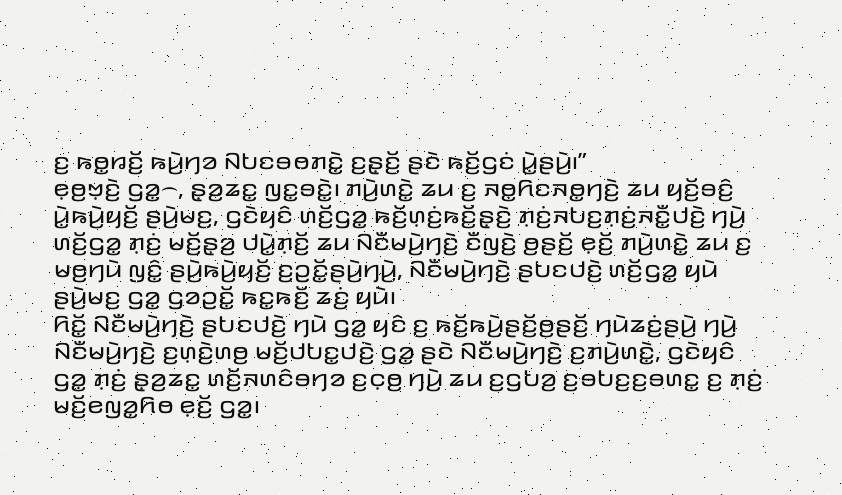ꤢ꤬ ꤒꤥ꤭ꤙꤢꤩ꤬ ꤒꤣꤧ꤬ꤚꤤ ꤡꤝꤢꤋꤥꤊꤢꤧ꤭ ꤢ꤬ꤔ꤫ꤢꤩ꤬ ꤔꤢꤧ ꤒꤢꤩ꤬ꤞꤢꤦ ꤣꤧ꤭ꤔꤣꤧ꤬꤯”
ꤕ꤫ꤥ꤬ꤠ꤫ꤢꤧ꤬ ꤞꤤ꤭꤮, ꤔ꤫ꤤ꤬ꤘꤢ꤭ ꤜꤢ꤭ꤋꤢꤧ꤭꤯ ꤊꤣꤧ꤬ꤛꤢꤧ꤭ ꤘꤣ ꤢ꤬ ꤏꤥ꤭ꤖꤢꤏꤥ꤭ꤚꤢꤧ꤬ ꤘꤣ ꤟꤢꤩ꤬ꤋꤢꤨ꤬ ꤣꤧ꤭ꤒꤣꤧ꤬ꤟꤢꤩ꤬ ꤔꤣꤧ꤬ꤗꤢ꤬, ꤞꤢꤧꤟꤢꤨ ꤛꤢꤩ꤬ꤞꤤ꤭ ꤒꤢꤩ꤬ꤛ꤫ꤢꤦ꤬ꤒꤢꤩ꤬ꤔ꤫ꤢꤧ꤬ ꤊ꤫ꤢꤦ꤬ꤏꤝꤢ꤬ꤊ꤫ꤢꤦ꤬ꤏꤢꤪ꤭ꤓꤢꤧ꤬ ꤚꤣꤧ꤬ ꤛꤢꤩ꤬ꤞꤤ꤭ ꤊ꤫ꤢꤦ꤬ ꤗꤢꤩ꤬ꤔ꤫ꤤ꤬ ꤓꤣꤧ꤭ꤊ꤫ꤢꤩ꤬ ꤘꤣ ꤡꤢꤪꤗꤣꤧ꤬ꤚꤢꤧ꤬ ꤢꤪꤜꤢꤧ꤬ ꤥ꤬ꤔꤢꤩ꤬ ꤕ꤫ꤢꤩ꤬ ꤊꤣꤧ꤬ꤛꤢꤧ꤭ ꤘꤣ ꤢ꤬ ꤗꤥ꤬ꤚꤣꤧ ꤜꤢꤨ꤭ ꤔꤣꤧ꤬ꤒꤣꤧ꤬ꤟꤢꤩ꤬ ꤢ꤬ꤑꤢꤩ꤭ꤔꤣꤧ꤬ꤚꤣꤧ꤬, ꤡꤢꤪꤗꤣꤧ꤬ꤚꤢꤧ꤬ ꤔꤝꤢꤓꤢꤧ꤬ ꤛꤢꤩ꤬ꤞꤤ꤭ ꤟꤣꤧ ꤔꤣꤧ꤬ꤗꤢ꤬ ꤞꤤ꤭ ꤞꤤꤑꤢꤩ꤭ ꤒꤢ꤭ꤒꤢꤩ꤬ ꤘꤢꤦ꤬ ꤟꤣꤧ꤯
ꤖꤢꤩ꤭ ꤡꤢꤪꤗꤣꤧ꤬ꤚꤢꤧ꤬ ꤔꤝꤢꤓꤢꤧ꤬ ꤚꤣꤧ ꤞꤤ꤭ ꤟꤢꤨ ꤢ꤬ ꤒꤢꤩ꤬ꤒꤣꤧ꤬ꤔꤢꤩ꤬ꤥ꤬ꤔꤢꤩ꤬ ꤚꤣꤧꤘꤢꤦ꤬ꤔꤣꤧ꤬ ꤚꤣꤧ꤬ ꤡꤢꤪꤗꤣꤧ꤬ꤚꤢꤧ꤬ ꤢ꤬ꤛ꤫ꤢꤧ꤬ꤛꤥ꤬ ꤗꤢꤩ꤬ꤓꤝꤢ꤭ꤓꤢꤧ꤬ ꤞꤤ꤭ ꤔꤢꤧ ꤡꤢꤪꤗꤣꤧ꤬ꤚꤢꤧ꤬ ꤢ꤬ꤊꤣꤧ꤬ꤛꤢꤧ꤭, ꤞꤢꤧꤟꤢꤨ ꤞꤤ꤭ ꤊ꤫ꤢꤦ꤬ ꤔ꤫ꤤ꤬ꤘꤢ꤭ ꤛꤢꤩ꤬ꤏꤛꤢꤨꤋꤚꤤ ꤢ꤬ꤍ꤫ꤥ꤬ ꤚꤣꤧ꤬ ꤘꤣ ꤢ꤬ꤞꤝꤤ꤬ ꤢ꤬ꤋꤝꤢ꤬ꤢ꤬ꤋꤛꤢ꤭ ꤢ꤬ ꤊ꤫ꤢꤦ꤬ ꤗꤢꤩ꤬ꤕꤜꤤ꤭ꤖꤥ ꤕ꤫ꤢꤩ꤬ ꤞꤤ꤭꤯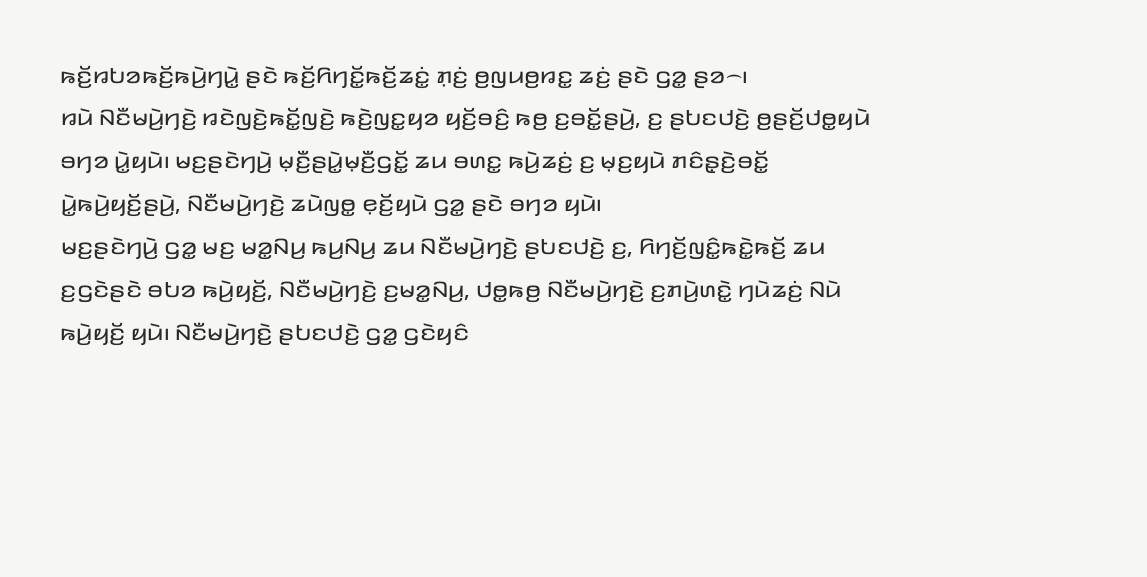ꤒꤢꤩ꤬ꤙꤝꤤꤒꤢꤩ꤬ꤒꤣꤧ꤬ꤚꤣꤧ꤭ ꤔꤢꤧ ꤒꤢꤩ꤬ꤖꤚꤢꤩ꤭ꤒꤢꤩ꤬ꤘꤢꤦ꤭ ꤊ꤫ꤢꤦ꤬ ꤥ꤬ꤜꤣꤥ꤬ꤙꤢ꤭ ꤘꤢꤦ꤬ ꤔꤢꤧ ꤞꤤ꤭ ꤔꤤ꤮꤯
ꤙꤣꤧ ꤡꤢꤪꤗꤣꤧ꤬ꤚꤢꤧ꤬ ꤙꤢꤧꤜꤢꤧ꤬ꤒꤢꤩ꤭ꤜꤢꤧ꤬ ꤒꤢꤧ꤬ꤜꤢ꤭ꤟꤤ ꤟꤢꤩ꤬ꤋꤢꤨ꤬ ꤒꤥ꤬ ꤢ꤬ꤋꤢꤩ꤭ꤔꤣꤧ꤬, ꤢ꤬ ꤔꤝꤢꤓꤢꤧ꤬ ꤥ꤬ꤔꤢꤩ꤬ꤓꤥ꤭ꤟꤣꤧ ꤋꤚꤤ ꤣꤧ꤭ꤟꤣꤧ꤯ ꤗꤢ꤬ꤔꤢꤧꤚꤣꤧ꤬ ꤗ꤫ꤢꤪ꤬ꤔꤣꤧ꤭ꤗ꤫ꤢꤪ꤬ꤞꤢꤩ꤭ ꤘꤣ ꤋꤛꤢ꤭ ꤒꤣꤧ꤬ꤘꤢꤦ꤬ ꤢ꤬ ꤗ꤫ꤢ꤬ꤟꤣꤧ ꤊꤢꤨꤔ꤫ꤢꤧ꤬ꤋꤢꤩ꤭ ꤣꤧ꤭ꤒꤣꤧ꤬ꤟꤢꤩ꤬ꤔꤣꤧ꤬, ꤡꤢꤪꤗꤣꤧ꤬ꤚꤢꤧ꤬ ꤘꤣꤧꤜꤥ꤭ ꤕ꤫ꤢꤩ꤬ꤟꤣꤧ ꤞꤤ꤭ ꤔꤢꤧ ꤋꤚꤤ ꤟꤣꤧ꤯
ꤗꤢ꤬ꤔꤢꤧꤚꤣꤧ꤬ ꤞꤤ꤭ ꤗꤢ꤬ ꤗꤤ꤭ꤡꤣ꤬ ꤒꤣ꤬ꤡꤣ꤬ ꤘꤣ ꤡꤢꤪꤗꤣꤧ꤬ꤚꤢꤧ꤬ ꤔꤝꤢꤓꤢꤧ꤬ ꤢ꤬, ꤖꤚꤢꤩ꤬ꤜꤢꤨ꤭ꤒꤢꤧ꤭ꤒꤢꤩ꤬ ꤘꤣ ꤢ꤬ꤞꤢꤧꤔꤢꤧ ꤋꤝꤤ ꤒꤣꤧ꤬ꤟꤢꤩ꤬, ꤡꤢꤪꤗꤣꤧ꤬ꤚꤢꤧ꤬ ꤢ꤬ꤗꤤ꤭ꤡꤣ꤬, ꤓꤥ꤭ꤒꤥ꤬ ꤡꤢꤪꤗꤣꤧ꤬ꤚꤢꤧ꤬ ꤢ꤬ꤊꤣꤧ꤬ꤛꤢꤧ꤭ ꤚꤣꤧꤘꤢꤦ꤬ ꤡꤣꤧ ꤒꤣꤧ꤬ꤟꤢꤩ꤬ ꤟꤣꤧ꤯ ꤡꤢꤪꤗꤣꤧ꤬ꤚꤢꤧ꤬ ꤔꤝꤢꤓꤢꤧ꤬ ꤞꤤ꤭ ꤞꤢꤧꤟꤢꤨ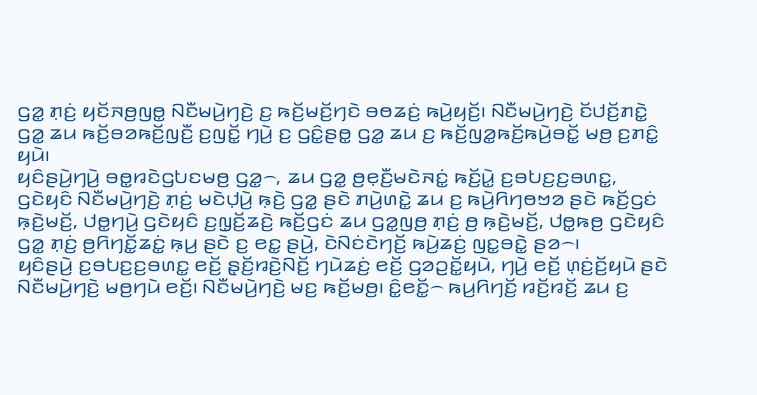ꤞꤤ꤭ ꤊ꤫ꤢꤦ꤬ ꤟꤢꤩꤏꤥ꤬ꤜꤥ꤭ ꤡꤢꤪꤗꤣꤧ꤬ꤚꤢꤧ꤬ ꤢ꤬ ꤒꤢꤩ꤬ꤗꤢꤩ꤬ꤚꤢꤧ ꤋꤥꤘꤢꤦ꤬ ꤒꤣꤧ꤬ꤟꤢꤩ꤬꤯ ꤡꤢꤪꤗꤣꤧ꤬ꤚꤢꤧ꤬ ꤢꤩꤓꤢꤩ꤬ꤊꤢꤧ꤭ ꤞꤤ꤭ ꤘꤣ ꤒꤢꤩ꤬ꤋꤤꤒꤢꤩ꤬ꤜꤢꤪ꤬ ꤢ꤬ꤜꤢꤩ꤭ ꤚꤣꤧ꤬ ꤢ꤬ ꤞꤢꤨ꤭ꤔꤥ꤭ ꤞꤤ꤭ ꤘꤣ ꤢ꤬ ꤒꤢꤩ꤬ꤜꤤ꤭ꤒꤢꤩ꤬ꤒꤣꤧ꤬ꤋꤢꤩ꤭ ꤗꤥ꤬ ꤢ꤬ꤊꤢꤨ꤭ ꤟꤣꤧ꤯
ꤟꤢꤨꤔꤣꤧ꤬ꤚꤣꤧ꤬ ꤋꤥ꤭ꤙꤢꤧꤞꤝꤢꤗꤥ꤬ ꤞꤤ꤭꤮, ꤘꤣ ꤞꤤ꤭ ꤥ꤬ꤕ꤫ꤢꤪ꤬ꤗꤢꤧꤏꤢꤦ꤭ ꤒꤢꤩ꤬ꤣꤧ꤭ ꤢ꤬ꤋꤝꤢ꤬ꤢ꤬ꤋꤛꤢ꤭, ꤞꤢꤧꤟꤢꤨ ꤡꤢꤪꤗꤣꤧ꤬ꤚꤢꤧ꤬ ꤊ꤫ꤢꤦ꤬ ꤗꤢꤧꤓ꤫ꤣꤧ꤬ ꤒ꤫ꤢꤧ꤬ ꤞꤤ꤭ ꤔꤢꤧ ꤊꤣꤧ꤬ꤛꤢꤧ꤭ ꤘꤣ ꤢ꤬ ꤒꤣꤧ꤬ꤖꤚꤥꤠꤤ ꤔꤢꤧ ꤒꤢꤩ꤬ꤞꤢꤦ ꤒ꤫ꤢꤧ꤬ꤗꤢꤩ꤬, ꤓꤥ꤭ꤚꤣꤧ꤬ ꤞꤢꤧꤟꤢꤨ ꤢ꤬ꤜ꤫ꤢꤩ꤬ꤘꤢꤧ꤬ ꤒꤢꤩ꤬ꤞꤢꤦ ꤘꤣ ꤞꤤ꤭ꤜꤥ꤬ ꤊ꤫ꤢꤦ꤬ ꤥ꤬ ꤒ꤫ꤢꤧ꤬ꤗꤢꤩ꤬, ꤓꤥ꤭ꤒꤥ꤬ ꤞꤢꤧꤟꤢꤨ ꤞꤤ꤭ ꤊ꤫ꤢꤦ꤬ ꤥ꤬ꤖꤚꤢꤩ꤭ꤘꤢꤦ꤭ ꤒ꤫ꤣ꤬ ꤔꤢꤧ ꤢ꤬ ꤕꤢ꤭ ꤔꤣꤧ꤬, ꤢꤧꤡꤢꤦꤢꤧꤚꤢꤩ꤬ ꤒꤣꤧ꤬ꤘꤢꤦ꤬ ꤜꤢ꤭ꤋꤢꤧ꤭ ꤔꤤ꤮꤯
ꤟꤢꤨꤔꤣꤧ꤬ ꤢ꤬ꤋꤝꤢ꤬ꤢ꤬ꤋꤛꤢ꤭ ꤕꤢꤩ꤬ ꤔ꤫ꤢꤩ꤬ꤙꤢꤧ꤬ꤡꤢꤩ꤬ ꤚꤣꤧꤘꤢꤦ꤬ ꤕꤢꤩ꤬ ꤞꤤꤑꤢꤩ꤭ꤟꤣꤧ, ꤚꤣꤧ꤬ ꤕꤢꤩ꤬ ꤛ꤫ꤢꤦ꤬ꤢꤩ꤬ꤟꤣꤧ ꤔꤢꤧ ꤡꤢꤪꤗꤣꤧ꤬ꤚꤢꤧ꤬ ꤗꤥ꤬ꤚꤣꤧ ꤕꤢꤩ꤬꤯ ꤡꤢꤪꤗꤣꤧ꤬ꤚꤢꤧ꤬ ꤗꤢ꤬ ꤒꤢꤩ꤬ꤗꤥ꤬꤯ ꤢꤨ꤭ꤕꤢꤩ꤭꤮ ꤒꤣ꤬ꤖꤚꤢꤩ꤬ ꤙꤢꤩ꤬ꤙꤢꤩ꤬ ꤘꤣ ꤢ꤬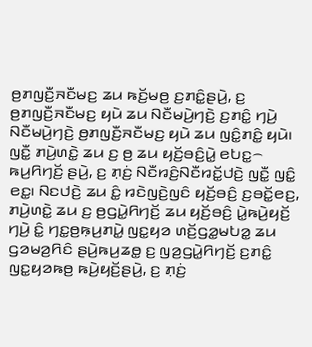ꤥ꤬ꤊꤜꤢꤪ꤬ꤏꤢꤪꤗꤢ꤬ ꤘꤣ ꤒꤢꤩ꤬ꤗꤥ꤬ ꤢ꤬ꤊꤢꤨ꤭ꤔꤣꤧ꤬, ꤢ꤬ ꤥ꤬ꤊꤜꤢꤪ꤬ꤏꤢꤪꤗꤢ꤬ ꤟꤣꤧ ꤘꤣ ꤡꤢꤪꤗꤣꤧ꤬ꤚꤢꤧ꤬ ꤢ꤬ꤊꤢꤨ꤭ ꤚꤣꤧ꤬ ꤡꤢꤪꤗꤣꤧ꤬ꤚꤢꤧ꤬ ꤥ꤬ꤊꤜꤢꤪ꤬ꤏꤢꤪꤗꤢ꤬ ꤟꤣꤧ ꤘꤣ ꤜꤢꤨ꤭ꤊꤢꤨ꤭ ꤟꤣꤧ꤯
ꤜꤢꤪ꤭ ꤊꤣꤧ꤬ꤛꤢꤧ꤭ ꤘꤣ ꤢ꤬ ꤥ꤬ ꤘꤣ ꤟꤢꤩ꤬ꤋꤢꤨ꤬ꤣꤧ꤭ ꤕꤝꤢ꤭꤮ ꤒꤣ꤬ꤖꤚꤢꤩ꤬ ꤔꤣꤧ꤬, ꤢ꤬ ꤊ꤫ꤢꤦ꤬ ꤡꤢꤪꤙꤢꤨ꤬ꤡꤢꤪꤙꤢꤩ꤭ꤓꤢꤧ꤬ ꤜꤢꤪ꤭ ꤜꤢꤨ꤭ ꤕꤢ꤭꤯ ꤡꤢꤓꤢꤧ꤬ ꤘꤣ ꤢꤨ꤭ ꤙꤢꤧꤜꤢꤧ꤬ꤜꤢꤨ ꤟꤢꤩ꤬ꤋꤢꤨ꤬ ꤢ꤬ꤋꤢꤩ꤭ꤕꤢ꤬, ꤊꤣꤧ꤬ꤛꤢꤧ꤭ ꤘꤣ ꤢ꤬ ꤥ꤬ꤞꤣꤧ꤭ꤖꤚꤢꤩ꤬ ꤘꤣ ꤟꤢꤩ꤬ꤋꤢꤨ꤬ ꤣꤧ꤭ꤒꤣꤧ꤬ꤟꤢꤩ꤬ ꤚꤣꤧ꤬ ꤢꤨ꤭ ꤚꤢ꤭ꤥ꤬ꤒ꤫ꤣ꤬ꤊꤣꤧ꤭ ꤜꤢ꤭ꤟꤤ ꤛꤢꤩ꤬ꤞꤤ꤭ꤗꤝꤤ꤭ ꤘꤣ ꤞꤤꤗꤤ꤬ꤖꤢꤨ ꤔꤣꤧ꤬ꤒꤣ꤬ꤘꤥ꤭ ꤢ꤬ ꤜꤤ꤬ꤞꤣꤧ꤭ꤖꤚꤢꤩ꤬ ꤢ꤬ꤊꤢꤨ꤭ ꤜꤢ꤭ꤟꤤꤒꤥ꤬ ꤒꤣꤧ꤬ꤟꤢꤩ꤬ꤔꤣꤧ꤬, ꤢ꤬ ꤊ꤫ꤢꤦ꤬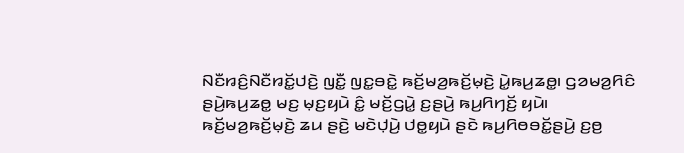ꤡꤢꤪꤙꤢꤨ꤬ꤡꤢꤪꤙꤢꤩ꤭ꤓꤢꤧ꤬ ꤜꤢꤪ꤭ ꤜꤢ꤭ꤋꤢꤧ꤭ ꤒꤢꤩ꤬ꤗꤤ꤬ꤒꤢꤩ꤬ꤗ꤫ꤢꤧ꤬ ꤣꤧ꤭ꤒꤣ꤬ꤘꤥ꤭꤯ ꤞꤤꤗꤤ꤬ꤖꤢꤨ ꤔꤣꤧ꤬ꤒꤣ꤬ꤘꤥ꤭ ꤗꤢ꤬ ꤗ꤫ꤢ꤬ꤟꤣꤧ ꤢꤨ꤭ ꤗꤢꤩ꤬ꤞꤣꤧ꤭ ꤢ꤬ꤔꤣꤧ꤬ ꤒꤣ꤬ꤖꤚꤢꤩ꤬ ꤟꤣꤧ꤯
ꤒꤢꤩ꤬ꤗꤤ꤬ꤒꤢꤩ꤬ꤗ꤫ꤢꤧ꤬ ꤘꤣ ꤔꤢꤧ꤬ ꤗꤢꤧꤓ꤫ꤣꤧ꤬ ꤓꤥ꤭ꤟꤣꤧ ꤔꤢꤧ ꤒꤣ꤬ꤖꤥꤋꤢꤩ꤭ꤔꤣꤧ꤬ ꤢ꤬ꤥ꤬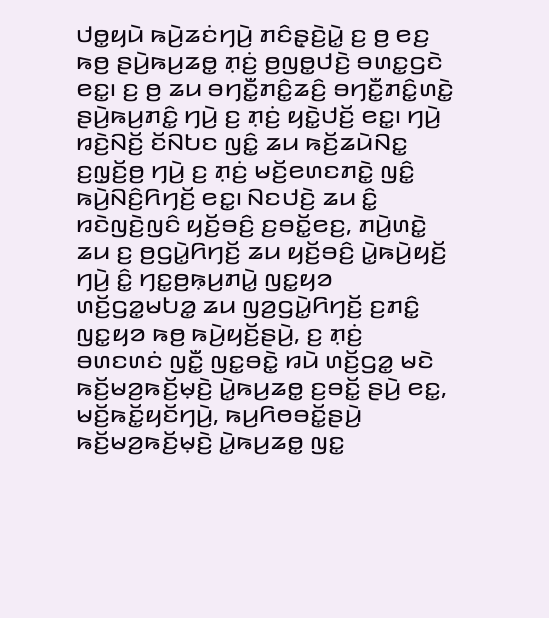ꤓꤥ꤭ꤟꤣꤧ ꤒꤣꤧ꤬ꤘꤢꤦꤚꤣꤧ꤬ ꤊꤢꤨꤔ꤫ꤢꤧ꤬ꤣꤧ꤭ ꤢ꤬ ꤥ꤬ ꤕꤢ꤬ ꤒꤥ꤬ ꤔꤣꤧ꤬ꤒꤣ꤬ꤘꤥ꤭ ꤊ꤫ꤢꤦ꤬ ꤥ꤬ꤜꤥ꤭ꤓꤢꤧ꤬ ꤋꤛꤢ꤭ꤞꤢꤧ ꤕꤢ꤭꤯ ꤢ꤬ ꤥ꤬ ꤘꤣ ꤋꤚꤢꤪ꤭ꤊꤢꤨ꤭ꤘꤢꤨ꤬ ꤋꤚꤢꤪ꤭ꤊꤢꤨ꤭ꤛꤢꤧ꤭ ꤔꤣꤧ꤬ꤒꤣ꤬ꤊꤢꤨ꤭ ꤚꤣꤧ꤬ ꤢ꤬ ꤊ꤫ꤢꤦ꤬ ꤟꤢꤧ꤭ꤓꤢꤩ꤬ ꤕꤢ꤭꤯ ꤚꤣꤧ꤬ ꤙꤢꤧ꤬ꤡꤢꤩ꤬ ꤢꤩꤡꤝꤢ ꤜꤢꤨ꤭ ꤘꤣ ꤒꤢꤩ꤬ꤘꤣꤧꤡꤢ꤭ ꤢ꤬ꤜ꤫ꤢꤩ꤬ꤥ꤬ ꤚꤣꤧ꤬ ꤢ꤬ ꤊ꤫ꤢꤦ꤬ ꤗꤢꤩ꤬ꤕꤛꤢꤊꤢꤧ꤭ ꤜꤢꤨ꤭ ꤒꤣꤧ꤬ꤡꤢꤨ꤬ꤖꤚꤢꤩ꤬ ꤕꤢ꤭꤯ ꤡꤢꤓꤢꤧ꤬ ꤘꤣ ꤢꤨ꤭ ꤙꤢꤧꤜꤢꤧ꤬ꤜꤢꤨ ꤟꤢꤩ꤬ꤋꤢꤨ꤬ ꤢ꤬ꤋꤢꤩ꤭ꤕꤢ꤬, ꤊꤣꤧ꤬ꤛꤢꤧ꤭ ꤘꤣ ꤢ꤬ ꤥ꤬ꤞꤣꤧ꤭ꤖꤚꤢꤩ꤬ ꤘꤣ ꤟꤢꤩ꤬ꤋꤢꤨ꤬ ꤣꤧ꤭ꤒꤣꤧ꤬ꤟꤢꤩ꤬ ꤚꤣꤧ꤬ ꤢꤨ꤭ ꤚꤢ꤭ꤥ꤬ꤒ꤫ꤣ꤬ꤊꤣꤧ꤭ ꤜꤢ꤭ꤟꤤ ꤛꤢꤩ꤬ꤞꤤ꤭ꤗꤝꤤ꤭ ꤘꤣ ꤜꤤ꤬ꤞꤣꤧ꤭ꤖꤚꤢꤩ꤬ ꤢ꤬ꤊꤢꤨ꤭ ꤜꤢ꤭ꤟꤤ ꤒꤥ꤬ ꤒꤣꤧ꤬ꤟꤢꤩ꤬ꤔꤣꤧ꤬, ꤢ꤬ ꤊ꤫ꤢꤦ꤬ ꤋꤛꤢꤛꤢꤦ ꤜꤢꤪ꤭ ꤜꤢ꤭ꤋꤢꤧ꤭ ꤙꤣꤧ ꤛꤢꤩ꤬ꤞꤤ꤭ ꤗꤢꤧ ꤒꤢꤩ꤬ꤗꤤ꤬ꤒꤢꤩ꤬ꤗ꤫ꤢꤧ꤬ ꤣꤧ꤭ꤒꤣ꤬ꤘꤥ꤭ ꤢ꤬ꤋꤢꤩ꤭ ꤔꤣꤧ꤬ ꤕꤢ꤭, ꤗꤢꤩ꤬ꤒꤢꤩ꤭ꤟꤢꤩꤚꤣꤧ꤬, ꤒꤣ꤬ꤖꤥꤋꤢꤩ꤭ꤔꤣꤧ꤬ ꤒꤢꤩ꤬ꤗꤤ꤬ꤒꤢꤩ꤬ꤗ꤫ꤢꤧ꤬ ꤣꤧ꤭ꤒꤣ꤬ꤘꤥ꤭ ꤜꤢ꤭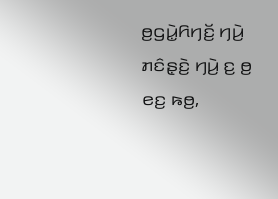ꤥ꤬ꤞꤣꤧ꤭ꤖꤚꤢꤩ꤬ ꤚꤣꤧ꤬ ꤊꤢꤨꤔ꤫ꤢꤧ꤬ ꤚꤣꤧ꤬ ꤢ꤬ ꤥ꤬ ꤕꤢ꤬ ꤒꤥ꤬,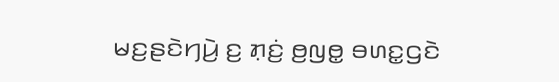ꤗꤢ꤬ꤔꤢꤧꤚꤣꤧ꤬ ꤢ꤬ ꤊ꤫ꤢꤦ꤬ ꤥ꤬ꤜꤥ꤭ ꤋꤛꤢ꤭ꤞꤢꤧ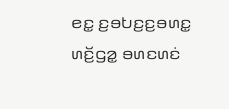ꤕꤢ꤭ ꤢ꤬ꤋꤝꤢ꤬ꤢ꤬ꤋꤛꤢ꤭ ꤛꤢꤩ꤬ꤞꤤ꤭ ꤋꤛꤢꤛꤢꤦ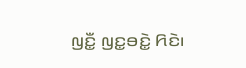ꤜꤢꤪ꤭ ꤜꤢ꤭ꤋꤢꤧ꤭ ꤖꤢꤧ꤯